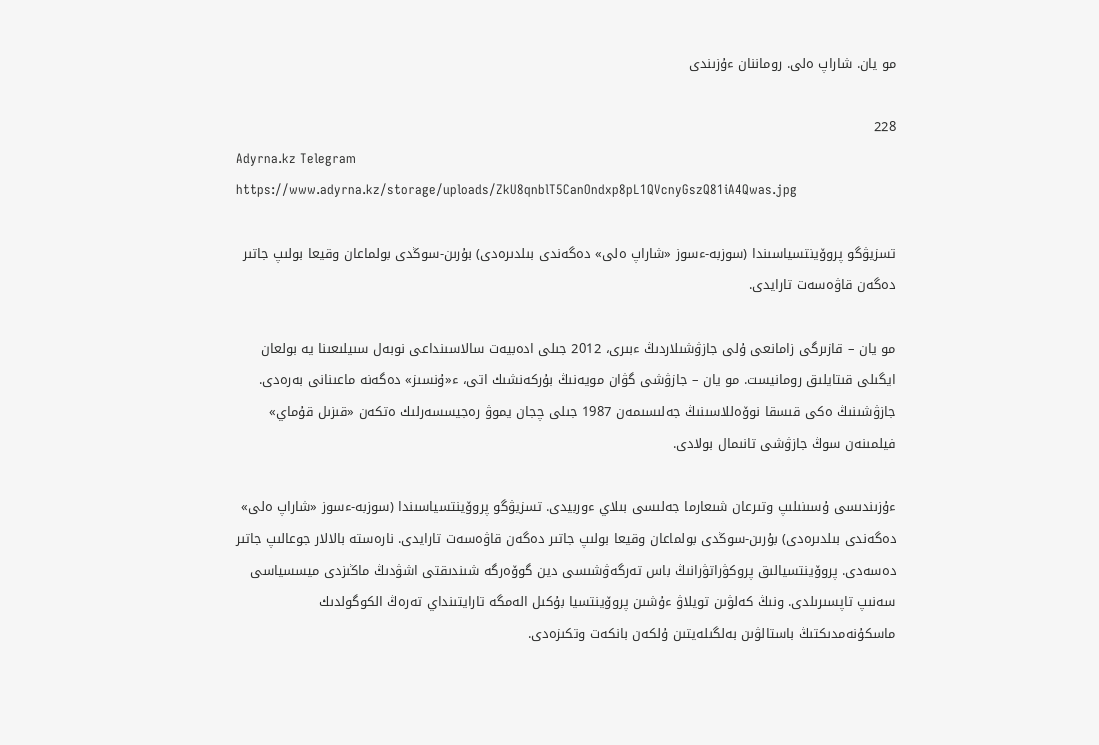مو يان. شاراپ ەلى. روماننان ءۇزىندى

228
Adyrna.kz Telegram
https://www.adyrna.kz/storage/uploads/ZkU8qnblT5CanOndxp8pL1QVcnyGszQ81iA4Qwas.jpg

تسزيۋگو پروۆينتسياسىندا (سوزبە-ءسوز «شاراپ ەلى» دەگەندى بىلدىرەدى) بۇرىن-سوڭدى بولماعان وقيعا بولىپ جاتىر دەگەن قاۋەسەت تارايدى.

مو يان – قازىرگى زامانعى ۇلى جازۋشىلاردىڭ ءبىرى، 2012 جىلى ادەبيەت سالاسىنداعى نوبەل سىيلىعىنا يە بولعان ايگىلى قىتايلىق رومانيست. مو يان – جازۋشى گۋان مويەنىڭ بۇركەنشىك اتى، ء«ۇنسىز» دەگەنە ماعىنانى بەرەدى. جازۋشىنىڭ ەكى قىسقا نوۆەللاسىنىڭ جەلىسىمەن 1987 جىلى چجان يموۋ رەجيسسەرلىك ەتكەن «قىزىل قۇماي» فيلمىنەن سوڭ جازۋشى تانىمال بولادى.

ءۇزىندىسى ۇسىنىلىپ وتىرعان شىعارما جەلىسى بىلاي ءوربيدى. تسزيۋگو پروۆينتسياسىندا (سوزبە-ءسوز «شاراپ ەلى» دەگەندى بىلدىرەدى) بۇرىن-سوڭدى بولماعان وقيعا بولىپ جاتىر دەگەن قاۋەسەت تارايدى. نارەستە بالالار جوعالىپ جاتىر دەسەدى. پروۆينتسيالىق پروكۋراتۋرانىڭ باس تەرگەۋشىسى دين گوۆەرگە شىندىقتى اشۋدىڭ ماڭىزدى ميسسياسى سەنىپ تاپسىرىلدى. ونىڭ كەلۋىن تويلاۋ ءۇشىن پروۆينتسيا بۇكىل الەمگە تارايتىنداي تەرەڭ الكوگولدىك ماسكۇنەمدىكتىڭ باستالۋىن بەلگىلەيتىن ۇلكەن بانكەت وتكىزەدى.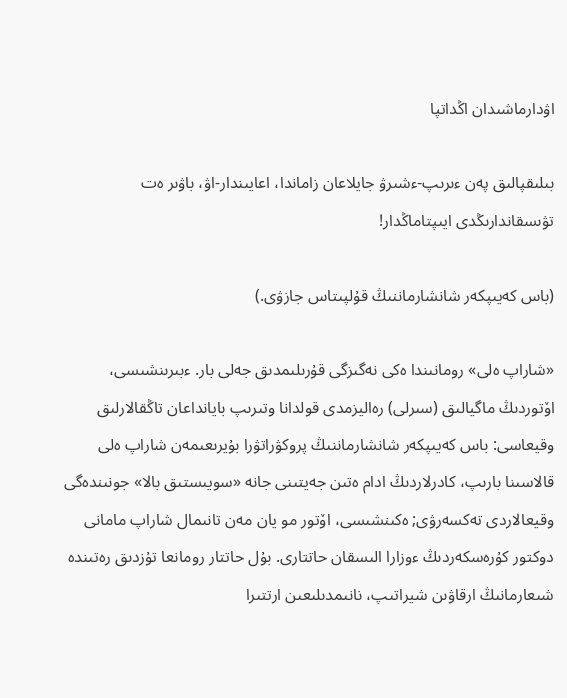اۋدارماشىدان اڭداتپا

بىلىقپالىق پەن ءىرىپ-ءشىرۋ جايلاعان زاماندا، اعايىندار-اۋ، باۋىر ەت تۋىسقاندارىڭدى ايىپتاماڭدار!

(باس كەيىپكەر شانشارماننىڭ قۇلپىتاس جازۋى.)

«شاراپ ەلى» رومانىندا ەكى نەگىزگى قۇرىلىمدىق جەلى بار. ءبىرىنشىسى، اۆتوردىڭ ماگيالىق (سىرلى) رەاليزمدى قولدانا وتىرىپ بايانداعان تاڭقالارلىق وقيعاسى: باس كەيىپكەر شانشارماننىڭ پروكۋراتۋرا بۇيرىعىمەن شاراپ ەلى قالاسىنا بارىپ، كادرلاردىڭ ادام ەتىن جەيتىنى جانە «سويىستىق بالا» جونىندەگى وقيعالاردى تەكسەرۋى; ەكىنشىسى، اۆتور مو يان مەن تانىمال شاراپ مامانى دوكتور كۇرەسكەردىڭ ءوزارا الىسقان حاتتارى. بۇل حاتتار رومانعا تۇزدىق رەتىندە شىعارمانىڭ ارقاۋىن شيراتىپ، نانىمدىلىعىن ارتتىرا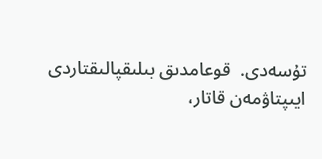تۇسەدى.  قوعامدىق بىلىقپالىقتاردى ايىپتاۋمەن قاتار،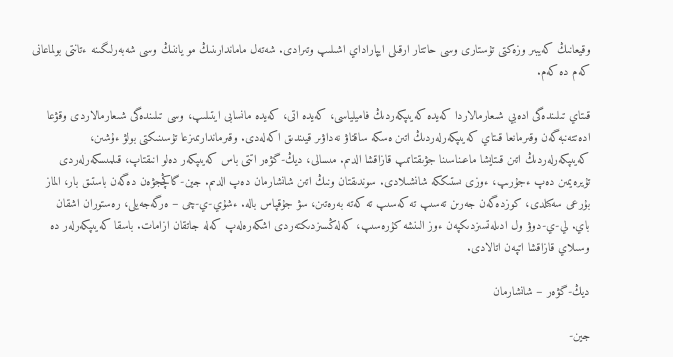وقيعانىڭ كەيبىر وزەكتى تۇستارى وسى حاتتار ارقىلى ايپاراداي اشىلىپ وتىرادى. شەتەل ماماندارىنىڭ مو ياننىڭ وسى شەبەرلىگىنە ءتانتى بولماعانى كەم دە كەم.

قىتاي تىلىندەگى ادەبي شىعارمالاردا كەيدە كەيىپكەردىڭ فاميلياسى، كەيدە اتى، كەيدە مانسابى ايتىلىپ، وسى تىلىندەگى شىعارمالاردى وقۋعا ادەتتەنبەگەن وقىرمانعا قىتاي كەيىپكەرلەردىڭ اتىن ەسكە ساقتاۋ نەداۋىر قيىندىق اكەلەدى. وقىرماندارىمىزعا تۇسىنىكتى بولۋ ءۇشىن، كەيىپكەرلەردىڭ اتىن قىتايشا ماعىناسىنا جۋىقتاتىپ قازاقشا الدىم. مىسالى، ديڭ-گۋەر اتتى باس كەيىپكەر دەلو انىقتاپ، قىلمىسكەرلەردى تۇيرەيمىن دەپ ءجۇرىپ، ءوزى ىستىككە شانشىلادى. سوندىقتان ونىڭ اتىن شانشارمان دەپ الدىم. جين-گاڭچجۋەن دەگەن باستىق بار، الماز بۇرعى سەكىلدى، كوزدەگەن جەرىن تەسىپ تە كەسىپ تە كەتە بەرەتىن، سۋ جۇقپاس بالە. ءشۇي-ي-چى – ەرگەجەيلى، رەستوران اشقان باي. لي-ي-دوۋ ول ادىلەتسىزدىكپەن ءوز الىنشە كۇرەسىپ، كەلەڭسىزدىكتەردى اشكەرەلەپ كەلە جاتقان ازامات. باسقا كەيىپكەرلەر دە وسىلاي قازاقشا اتپەن اتالادى.

ديڭ-گۋەر – شانشارمان

جين-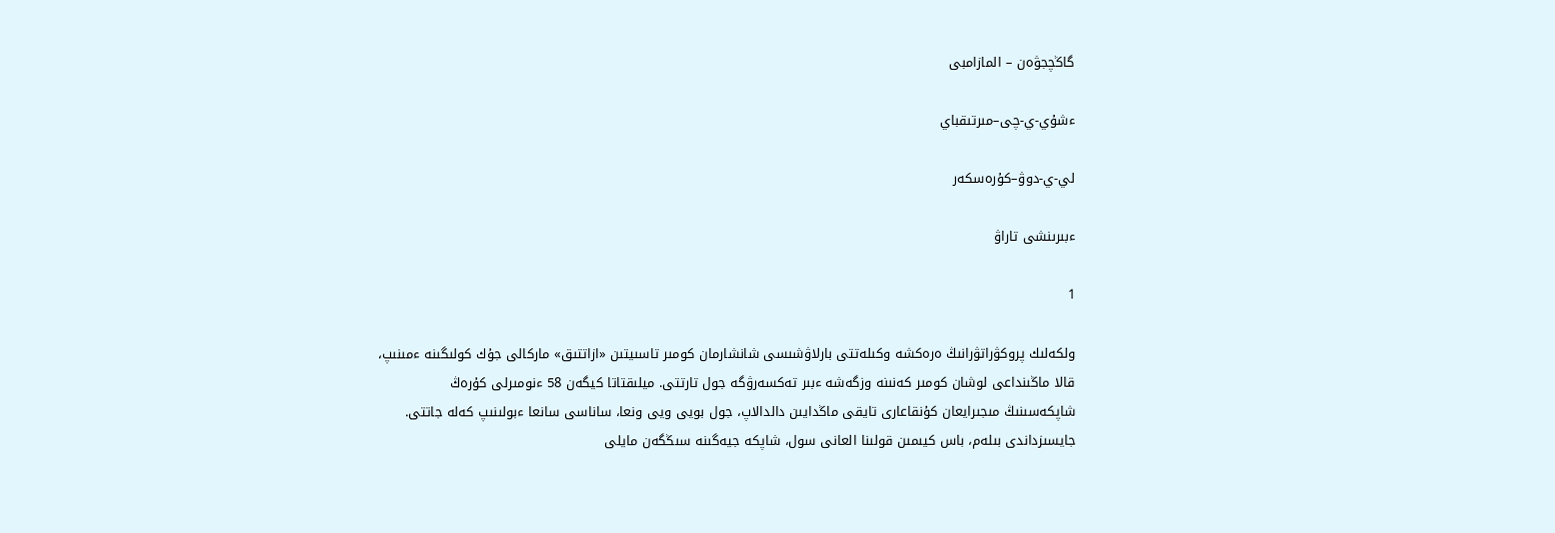گاڭچجۋەن – المازامبى

ءشۇي-ي-چى–مىرتىقباي

لي-ي-دوۋ–كۇرەسكەر

ءبىرىنشى تاراۋ

1

ولكەلىك پروكۋراتۋرانىڭ ەرەكشە وكىلەتتى بارلاۋشىسى شانشارمان كومىر تاسىيتىن «ازاتتىق» ماركالى جۇك كولىگىنە ءمىنىپ، قالا ماڭىنداعى لوشان كومىر كەنىنە وزگەشە ءبىر تەكسەرۋگە جول تارتتى. ميلىقتاتا كيگەن 58 ءنومىرلى كۇرەڭ شاپكەسىنىڭ مىجىرايعان كۇنقاعارى تايقى ماڭدايىن دالدالاپ، جول بويى ويى ونعا، ساناسى سانعا ءبولىنىپ كەلە جاتتى. جايسىزداندى بىلەم، باس كيىمىن قولىنا العانى سول، شاپكە جيەگىنە سىڭگەن مايلى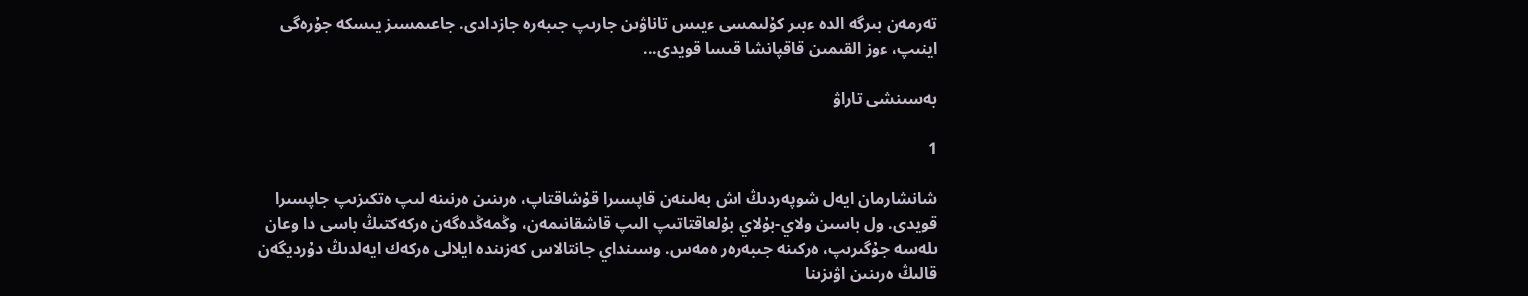تەرمەن بىرگە الدە ءبىر كۇلىمسى ءيىس تاناۋىن جارىپ جىبەرە جازدادى. جاعىمسىز يىسكە جۇرەگى اينىپ، ءوز القىمىن قاقپانشا قىسا قويدى...

بەسىنشى تاراۋ

1

شانشارمان ايەل شوپەردىڭ اش بەلىنەن قاپسىرا قۇشاقتاپ، ەرىنىن ەرنىنە لىپ ەتكىزىپ جاپسىرا قويدى. ول باسىن ولاي-بۇلاي بۇلعاقتاتىپ الىپ قاشقانىمەن، وڭمەڭدەگەن ەركەكتىڭ باسى دا وعان ىلەسە جۇگىرىپ، ەركىنە جىبەرەر ەمەس. وسىنداي جانتالاس كەزىندە ايلالى ەركەك ايەلدىڭ دۇرديگەن قالىڭ ەرىنىن اۋىزىنا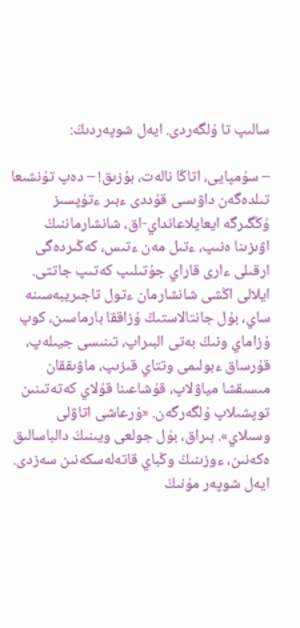سالىپ تا ۇلگەردى. ايەل شوپەردىڭ:

– سۇمپايى، اتاڭا نالەت، بۇزىق! – دەپ تۇنشىعا تىلدەگەن داۋىسى قۇددى ءبىر ءتۇپسىز ۇڭگىرگە ايعايلاعانداي-اق، شانشارماننىڭ اۋىزىنا ەنىپ، ءتىل مەن ءتىس، كەڭىردەگى ارقىلى ءارى قاراي جۇتىلىپ كەتىپ جاتتى. ايلالى اڭشى شانشارمان ءتول تاجىريبەسىنە ساي، بۇل جانتالاستىڭ ۇزاققا بارماسىن، كوپ ۇزاماي ونىڭ بەتى البىراپ، تىنىسى جيىلەپ، قۇرساق ءبولىمى وتتاي قىزىپ، ماۋىققان مىسىقشا مياۋلاپ، قۇشاعىنا قۇلاي كەتەتىنىن توپشىلاپ ۇلگەرگەن. «ۇرعاشى اتاۋلى وسىلاي». بىراق، بۇل جولعى ويىنىڭ دالباسالىق ەكەنىن، ءوزىنىڭ وڭباي قاتەلەسكەنىن سەزدى. ايەل شوپەر مۇنىڭ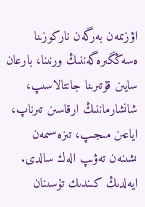اۋزىمەن بەرگەن ناركوزىنا ەسەڭگىرەگەننىڭ ورنىنا، بارعان سايىن قۇتىرىنا جانتالاسىپ، شانشارماننىڭ ارقاسىن تىرناپ، اياعىن مىجىپ، تىزەسىمەن ىشىنەن تەۋىپ الەك سالدى. ايەلدىڭ كىندىك تۇسىنان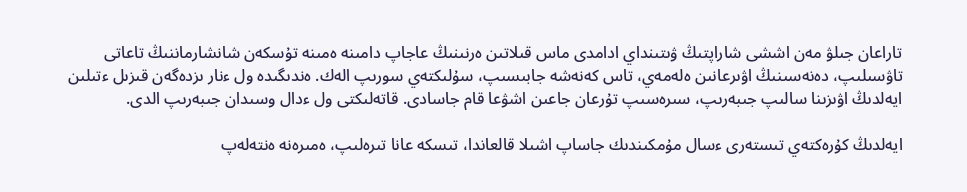تاراعان جىلۋ مەن اششى شاراپتىڭ ۋىتىنداي ادامدى ماس قىلاتىن ەرنىنىڭ عاجاپ دامىنە ەمىنە تۇسكەن شانشارماننىڭ تاعاتى تاۋسىلىپ، دەنەسىنىڭ اۋىرعانىن ەلەمەي، تاس كەنەشە جابىسىپ، سۇلىكتەي سورىپ الەك. ەندىگىدە ول ءنار ىزدەگەن قىزىل ءتىلىن ايەلدىڭ اۋىزىنا سالىپ جىبەرىپ، سىرەسىپ تۇرعان جاعىن اشۋعا قام جاسادى. قاتەلىكتى ول ءدال وسىدان جىبەرىپ الدى.

ايەلدىڭ كۇرەكتەي تىستەرى ءسال مۇمكىندىك جاساپ اشىلا قالعاندا، تىسكە عانا تىرەلىپ، ەمىرەنە ەنتەلەپ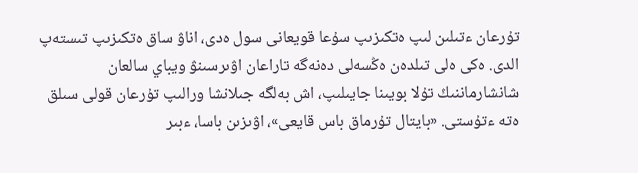تۇرعان ءتىلىن لىپ ەتكىزىپ سۇعا قويعانى سول ەدى، اناۋ ساق ەتكىزىپ تىستەپ الدى. ەكى ەلى تىلدەن ەڭسەلى دەنەگە تاراعان اۋىرسىنۋ ويباي سالعان شانشارماننىڭ تۇلا بويىنا جايىلىپ، اش بەلگە جىلانشا ورالىپ تۇرعان قولى سىلق ەتە ءتۇستى. «بايتال تۇرماق باس قايعى»، اۋىزىن باسا، ءبىر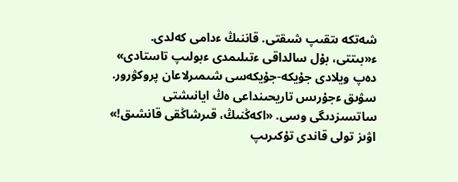شەتكە ىتقىپ شىقتى. قاننىڭ ءدامى كەلدى. ء«بىتتى، بۇل سالداقى ءتىلىمدى ءبولىپ تاستادى» دەپ ويلادى جۇيكە-جۇيكەسى شىمىرلاعان پروكۋرور. سۋىق ءجۇرىس تاريحىنداعى ەڭ ايانىشتى ساتسىزدىگى وسى. «اكەڭنىڭ، قىرشاڭقى قانشىق!» اۋىز تولى قاندى تۇكىرىپ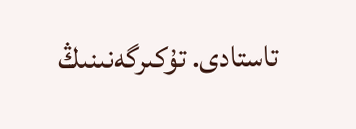تاستادى. تۇكىرگەنىنىڭ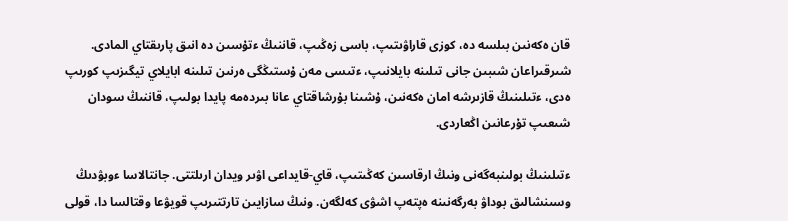قان ەكەنىن بىلسە دە، كوزى قاراۋىتىپ، باسى زەڭىپ، قاننىڭ ءتۇسىن دە انىق پارىقتاي المادى. شىرقىراعان شىبىن جانى تىلىنە بايلانىپ، ءتىسى مەن ۇستىڭگى ەرنىن تىلىنە ابايلاي تيگىزىپ كورىپ ەدى، ءتىلىنىڭ قازىرشە امان ەكەنىن، ۇشىنا بۇرشاقتاي عانا بىردەمە پايدا بولىپ، قاننىڭ سودان شىعىپ تۇرعانىن اڭعاردى.

ءتىلىنىڭ بولىنبەگەنى ونىڭ ارقاسىن كەڭىتىپ، قاي-قايداعى اۋىر ويدان ارىلتتى. جانتالاسا ءوبۋدىڭ وسىنشالىق بوداۋ بەرگەنىنە ەپتەپ اشۋى كەلگەن. ونىڭ سازايىن تارتتىرىپ قويۋعا وقتالسا دا، قولى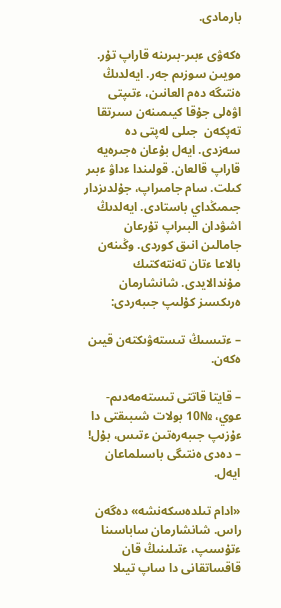بارمادى.

ەكەۋى ءبىر-بىرىنە قاراپ تۇر. مويىن سوزىم جەر. ايەلدىڭ ەنتىگە دەم العانىن، ءتىپتى اۋەلى جۇقا كيىمىنەن سىرتقا تەپكەن  جىلى لەپتى دە سەزدى. ايەل بۇعان ەجىرەيە قاراپ قالعان. قولىندا ءداۋ ءبىر كىلت. سام جامىراپ، جۇلدىزدار جىمىڭداي باستادى. ايەلدىڭ اشۋدان البىراپ تۇرعان جامالىن انىق كوردى. وڭىنەن بالاعا ءتان تەنتەكتىك مۇندالايدى. شانشارمان ەرىكسىز كۇلىپ جىبەردى:

– ءتىسىڭ تىستەۋىكتەن قيىن ەكەن.

– قايتا قاتتى تىستەمەدىم-عوي، №10 بولات شىبىقتى دا ءۇزىپ جىبەرەتىن ءتىس، بۇل! – دەدى ەنتىگى باسىلماعان ايەل.

«ادام تىلدەسكەنشە» دەگەن راس. شانشارمان ساباسىنا ءتۇسىپ، ءتىلىنىڭ قان قاقساتقانى دا ساپ تيىلا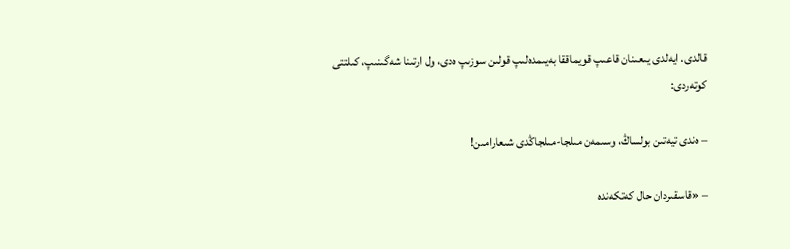قالدى. ايەلدى يىعىنان قاعىپ قويماققا بەيىمدەلىپ قولىن سوزىپ ەدى، ول ارتىنا شەگىنىپ، كىلتتى كوتەردى:

– ەندى تيەتىن بولساڭ، وسىمەن مىلجا-مىلجاڭدى شىعارامىن!

– «قاسقىردان حال كەتكەندە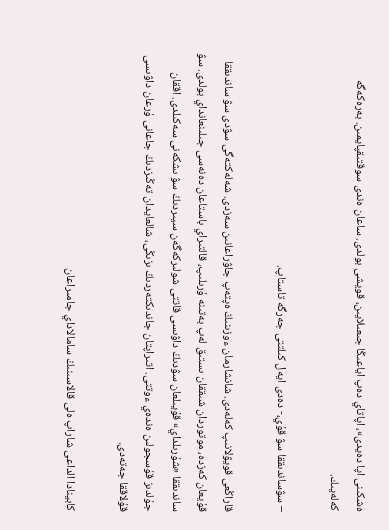ەشكىنى اپا دەيدى»، اپاتاي دەپ اياعىڭا جىعىلايىن، قويشى بولدى. ساعان ەندى سوقتىقپايمىن. بەرەكەگە كەلەيىك.

– سۋساندىققا سۋ قۇي،- دەدى ايەل كىلتتى جەرگە تاستاپ.

قاراڭعى قويۋلانىپ كەلەدى. شانشارمان ءوزىنىڭ ەپتەپ جاۋراعانىن سەزدى. شەلەكتەگى سۋدى سۋ ساندىققا قۇيعان كەزدە، موتوردان شىققان ىستىق لەپ بەتىنە ۇرىلىپ، قالتىراي باستاعان دەنەسى جىلىنعانداي بولدى. سۋ ساندىققا «شۇرىلداي» قۇيىلعان سۋدىڭ داۋىسى قاتتى شولىركەگەن سيىردىڭ سۋ ىشكەنى سەكىلدى. اققان جۇلدىز قۇسجولىن ەندەي ءوتتى. اتىراپتان جاندىكتەردىڭ ىزىڭى، شالعايدان تەڭىزدىڭ جاعانى ۇرعان داۋىسى قۇلاققا جەتەدى.

كابينادا الداعى شاراپ ەلى قالاسىنىڭ سامالاداي جامىراعان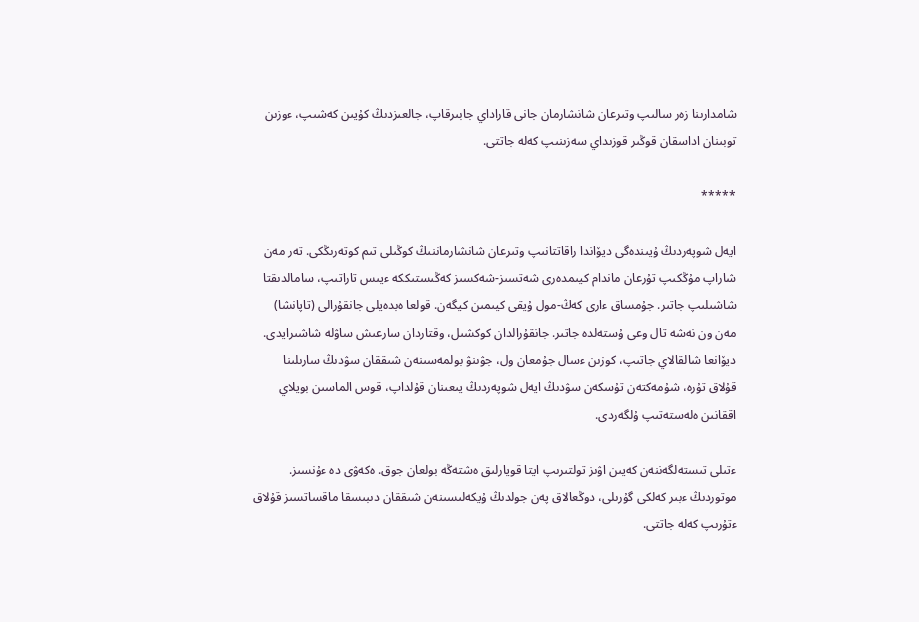شامدارىنا زەر سالىپ وتىرعان شانشارمان جانى قاراداي جابىرقاپ، جالعىزدىڭ كۇيىن كەشىپ، ءوزىن توبىنان اداسقان قوڭىر قوزىداي سەزىنىپ كەلە جاتتى.

*****

ايەل شوپەردىڭ ۇيىندەگى ديۆاندا راقاتتانىپ وتىرعان شانشارماننىڭ كوڭىلى تىم كوتەرىڭكى. تەر مەن شاراپ مۇڭكىپ تۇرعان ماندام كيىمدەرى شەتسىز-شەكسىز كەڭىستىككە ءيىس تاراتىپ، سامالدىقتا شاشىلىپ جاتىر. جۇمساق ءارى كەڭ-مول ۇيقى كيىمىن كيگەن. قولعا ەبدەيلى جانقۇرالى (تاپانشا) مەن ون نەشە تال وعى ۇستەلدە جاتىر. جانقۇرالدان كوكشىل، وقتاردان سارعىش ساۋلە شاشىرايدى. ديۆانعا شالقالاي جاتىپ، كوزىن ءسال جۇمعان ول، جۋىنۋ بولمەسىنەن شىققان سۋدىڭ سارىلىنا قۇلاق تۇرە، شۇمەكتەن تۇسكەن سۋدىڭ ايەل شوپەردىڭ يىعىنان قۇلداپ، قوس الماسىن بويلاي اققانىن ەلەستەتىپ ۇلگەردى.

ءتىلى تىستەلگەننەن كەيىن اۋىز تولتىرىپ ايتا قويارلىق ەشتەڭە بولعان جوق. ەكەۋى دە ءۇنسىز. موتوردىڭ ءبىر كەلكى گۇرىلى، دوڭعالاق پەن جولدىڭ ۇيكەلىسىنەن شىققان دىبىسقا ماقساتسىز قۇلاق ءتۇرىپ كەلە جاتتى.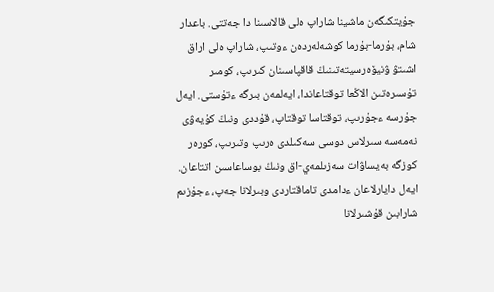جۇيتكىگەن ماشينا شاراپ ەلى قالاسىنا دا جەتتى. باعدار شام، بۇرما-بۇرما كوشەلەردەن ءوتىپ، شاراپ ەلى اراق اشىتۋ ۋنيۆەرسيتەتىنىڭ قاقپاسىنان كىرىپ، كومىر تۇسىرەتىن الاڭعا توقتاعاندا، ايەلمەن بىرگە ءتۇستى. ايەل جۇرسە ءجۇرىپ، توقتاسا توقتاپ، قۇددى ونىڭ كۇيەۋى نەمەسە سىرلاس دوسى سەكىلدى ەرىپ وتىرىپ، كورەر كوزگە بەيساۋات سەزىلمەي-اق ونىڭ بوساعاسىن اتتاعان. ايەل دايارلاعان ءدامدى تاماقتاردى وبىرلانا جەپ، ءجۇزىم شارابىن قۇشىرلانا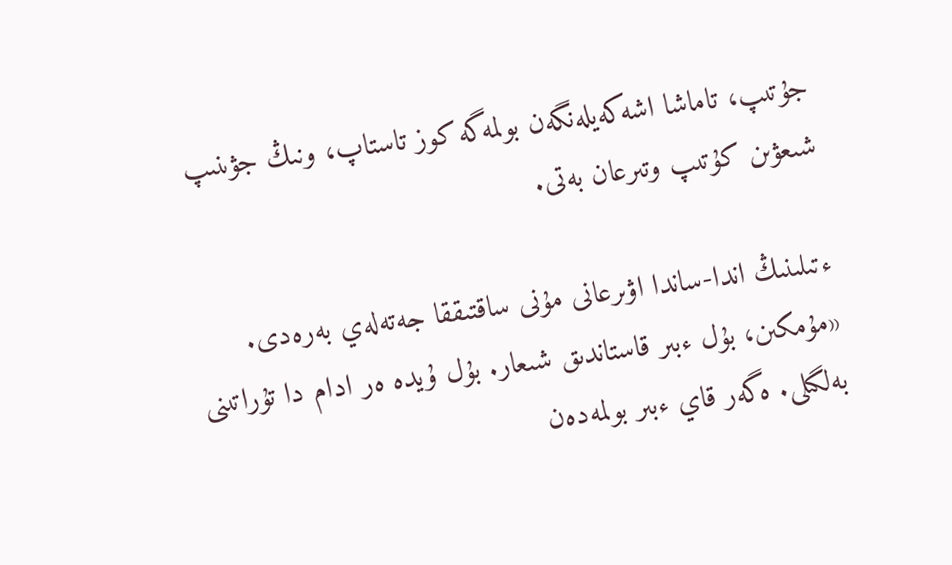جۇتىپ، تاماشا اشەكەيلەنگەن بولمەگە كوز تاستاپ، ونىڭ جۋىنىپ شىعۋىن كۇتىپ وتىرعان بەتى.

ءتىلىنىڭ اندا-ساندا اۋىرعانى مۇنى ساقتىققا جەتەلەي بەرەدى. «مۇمكىن، بۇل ءبىر قاستاندىق شىعار. بۇل ۇيدە ەر ادام دا تۇراتىنى بەلگىلى. ەگەر قاي ءبىر بولمەدەن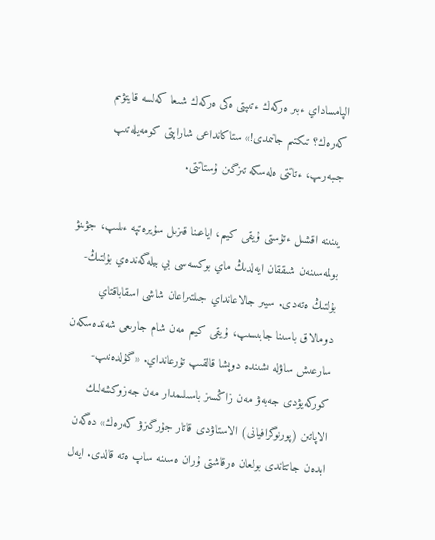الپامساداي ءبىر ەركەك ءتىپتى ەكى ەركەك شىعا كەلسە قايتۋىم كەرەك؟ تىكتىم جانىمدى!» ستاكانداعى شاراپتى كومەيلەتىپ جىبەرىپ، ءتاتتى ەلەسكە تىزگىن ۇستاتتى.

يىنىنە اقشىل ءتۇستى ۇيقى كيىم، اياعىنا قىزىل سۇيرەتپە ءىلىپ، جۋىنۋ بولمەسىنەن شىققان ايەلدىڭ ماي بوكسەسى بي بيلەگەندەي بۇلتىڭ-بۇلتىڭ ەتەدى. سيىر جالاعانداي جىلتىراعان شاشى اسقاباقتاي دومالاق باسىنا جابىسىپ، ۇيقى كيىم مەن شام جارىعى شەندەسكەن سارعىش ساۋلە ىشىندە دوپشا قالقىپ تۇرعانداي. «گۇلدەنىپ-كوركەيۋدى جەبەۋ مەن زاڭسىز باسىلىمدار مەن جەزوكشەلىك الاپاتىن (پورنوگرافيانى) الاستاۋدى قاتار جۇرگىزۋ كەرەك» دەگەن ابدەن جاتتاندى بولعان ەرقاشتى ۇران ەسىنە ساپ ەتە قالدى. ايەل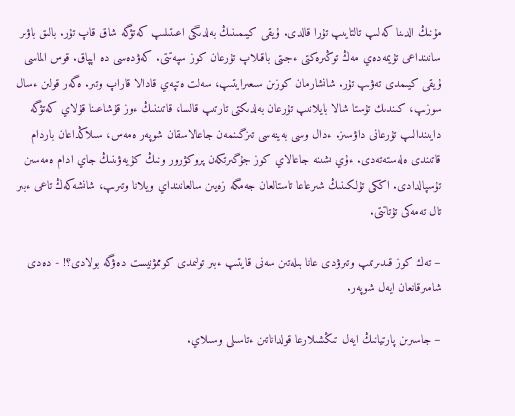مۇنىڭ الدىنا كەلىپ تالتايىپ تۇرا قالدى. ۇيقى كيىمىنىڭ بەلدىگى اعىتىلىپ كەتۋگە شاق قاپ تۇر. بالىق باۋىر سانىنداعى تۇيمەدەي مەڭ توڭىرەكتى ءجىتى باقىلاپ تۇرعان كوز سپەتتى. كەۋدەسى دە اپپاق. قوس الماسى ۇيقى كيىمدى تەۋىپ تۇر. شانشارمان كوزىن سىعىرايتىپ، سەلت ەتپەي قادالا قاراپ وتىر. ەگەر قولىن ءسال سوزىپ، كىندىك تۇستا شالا بايلانىپ تۇرعان بەلدىكتى تارتىپ قالسا، قاتىننىڭ ءوز قۇشاعىنا قۇلاي كەتۋگە دايىندالىپ تۇرعانى داۋسىز. ءدال وسى بەينەسى تىزگىنمەن جاعالاسقان شوپەر ەمەس، سىلاڭداعان باردام قاتىندى ەلەستەتەدى. ءۇي ىشىنە جاعالاي كوز جۇگىرتكەن پروكۋرور ونىڭ كۇيەۋىنىڭ جاي ادام ەمەسىن تۇسپالدادى. اككى تۇلكىنىڭ شىرعاعا تاستالعان جەمگە زەيىن سالعانىنداي ويلانا وتىرىپ، شانشەكەڭ تاعى ءبىر تال تەمەكى تۇتاتتى.

– تەك كوز قىدىرتىپ وتىرۋدى عانا بىلەتىن سەنى قايتىپ ءبىر تولىمدى كوممۋنيست دەۋگە بولادى؟! - دەدى شامىرقانعان ايەل شوپەر.

– جاسىرىن پارتيانىڭ ايەل تىڭشىلارعا قولداناتىن ءتاسىلى وسىلاي.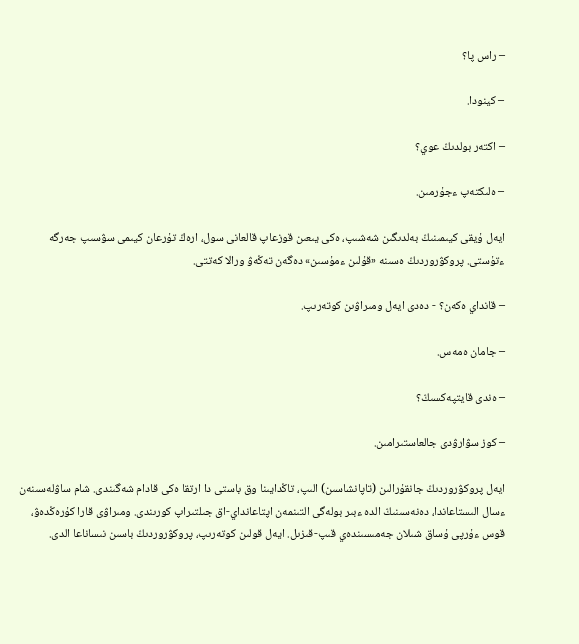– راس پا؟

– كينودا.

– اكتەر بولدىڭ عوي؟

– ەلىكتەپ ءجۇرمىن.

ايەل ۇيقى كيىمىنىڭ بەلدىگىن شەشىپ، ەكى يىعىن قوزعاپ قالعانى سول، ارەڭ تۇرعان كيىمى سۋسىپ جەرگە ءتۇستى. پروكۋروردىڭ ەسىنە «قۇلىن ءمۇسىن» دەگەن تەڭەۋ ورالا كەتتى.

– قانداي ەكەن؟ - دەدى ايەل ومىراۋىن كوتەرىپ.

– جامان ەمەس.

– ەندى قايتپەكسىڭ؟

– كوز سۋارۋدى جالعاستىرامىن.

ايەل پروكۋروردىڭ جانقۇرالىن (تاپانشاسىن) الىپ، تاڭدايىنا وق باستى دا ارتقا ەكى قادام شەگىندى. شام ساۋلەسىنەن ءسال الىستاعاندا، دەنەسىنىڭ الدە ءبىر بولەگى التىنمەن اپتاعانداي-اق جىلتىراپ كورىندى. ومىراۋى قارا كۇرەڭدەۋ، قوس ءۇرپى ۇساق شىلان جەمىسىندەي قىپ-قىزىل. ايەل قولىن كوتەرىپ، پروكۋروردىڭ باسىن نىساناعا الدى.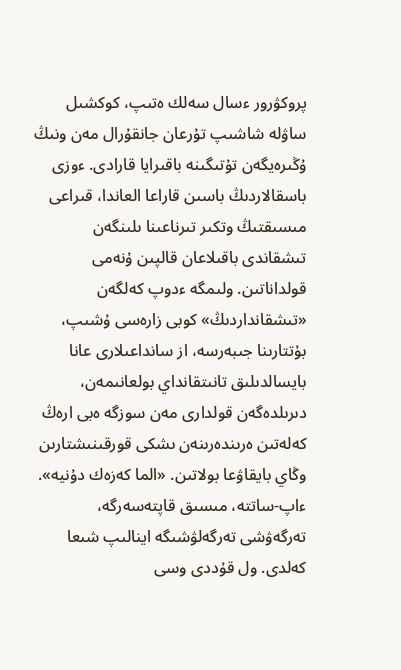پروكۋرور ءسال سەلك ەتىپ، كوكشىل ساۋلە شاشىپ تۇرعان جانقۇرال مەن ونىڭ ۇڭىرەيگەن تۇتىگىنە باقىرايا قارادى. ءوزى باسقالاردىڭ باسىن قاراعا العاندا، قىراعى مىسىقتىڭ وتكىر تىرناعىنا ىلىنگەن تىشقاندى باقىلاعان قالپىن ۇنەمى قولداناتىن. ولىمگە ءدوپ كەلگەن «تىشقانداردىڭ» كوبى زارەسى ۇشىپ، بۇتتارىنا جىبەرسە، از سانداعىلارى عانا بايسالدىلىق تانىتقانداي بولعانىمەن، دىرىلدەگەن قولدارى مەن سوزگە ەبى ارەڭ كەلەتىن ەرىندەرىنەن ىشكى قورقىنىشتارىن وڭاي بايقاۋعا بولاتىن. «الما كەزەك دۇنيە». ءاپ-ساتتە، مىسىق قاپتەسەرگە، تەرگەۋشى تەرگەلۋشىگە اينالىپ شىعا كەلدى. ول قۇددى وسى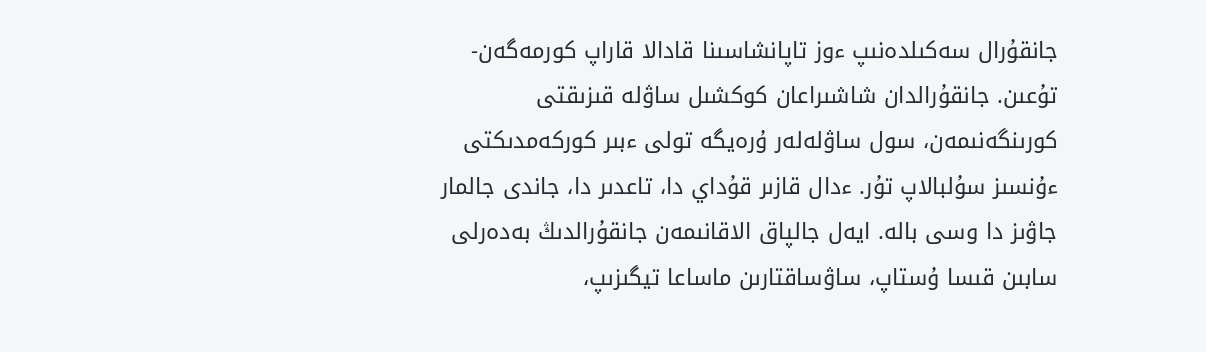جانقۇرال سەكىلدەنىپ ءوز تاپانشاسىنا قادالا قاراپ كورمەگەن-تۇعىن. جانقۇرالدان شاشىراعان كوكشىل ساۋلە قىزىقتى كورىنگەنىمەن، سول ساۋلەلەر ۇرەيگە تولى ءبىر كوركەمدىكتى ءۇنسىز سۇلبالاپ تۇر. ءدال قازىر قۇداي دا، تاعدىر دا، جاندى جالمار جاۋىز دا وسى بالە. ايەل جالپاق الاقانىمەن جانقۇرالدىڭ بەدەرلى سابىن قىسا ۇستاپ، ساۋساقتارىن ماساعا تيگىزىپ،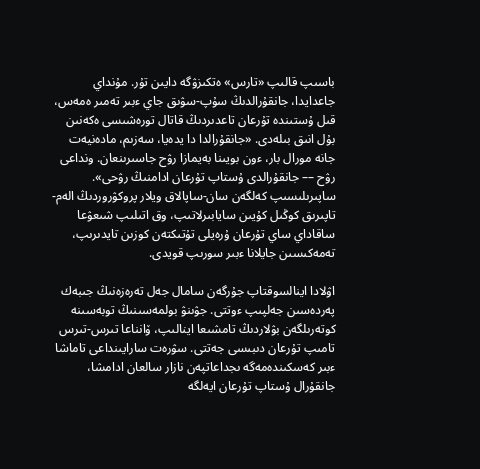باسىپ قالىپ «تارس» ەتكىزۋگە دايىن تۇر. مۇنداي جاعدايدا، جانقۇرالدىڭ سۇپ-سۋىق جاي ءبىر تەمىر ەمەس، قىل ۇستىندە تۇرعان تاعدىردىڭ قاتال تورەشىسى ەكەنىن بۇل انىق بىلەدى. «جانقۇرالدا دا يدەيا، سەزىم، مادەنيەت جانە مورال بار، ءون بويىنا بەيمازا رۋح جاسىرىنعان. ونداعى رۋح –– جانقۇرالدى ۇستاپ تۇرعان ادامنىڭ رۋحى». ساپىرىلىسىپ كەلگەن سان-ساپالاق ويلار پروكۋروردىڭ الەم-تاپىرىق كوڭىل كۇيىن سايابىرلاتىپ، وق اتىلىپ شىعۋعا ساقاداي ساي تۇرعان ۇرەيلى تۇتىكتەن كوزىن تايدىرىپ، تەمەكىسىن جايلانا ءبىر سورىپ قويدى.

اۋلادا اينالسوقتاپ جۇرگەن سامال جەل تەرەزەنىڭ جىبەك پەردەسىن جەلپىپ ءوتتى. جۋىنۋ بولمەسىنىڭ توبەسىنە كوتەرىلگەن بۋلاردىڭ تامشىعا اينالىپ، ۆانناعا تىرس-تىرس تامىپ تۇرعان دىبىسى جەتتى. سۋرەت سارايىنداعى تاماشا ءبىر كەسكىندەمەگە ىجداعاتپەن نازار سالعان ادامشا، جانقۇرال ۇستاپ تۇرعان ايەلگە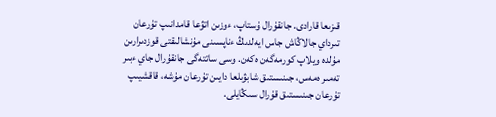قىزىعا قارادى. جانقۇرال ۇستاپ، ءوزىن اتۋعا قامدانىپ تۇرعان تىرداي جالاڭاش جاس ايەلدىڭ ءناپسىنى مۇنشالىقتى قوزدىرارىن مۇلدە ويلاپ كورمەگەن ەكەن. وسى ساتتەگى جانقۇرال جاي ءبىر تەمىر ەمەس، جىنىستىق شابۋىلعا دايىن تۇرعان مۇشە، قاقشيىپ تۇرعان جىنىستىق قۇرال سىڭايلى.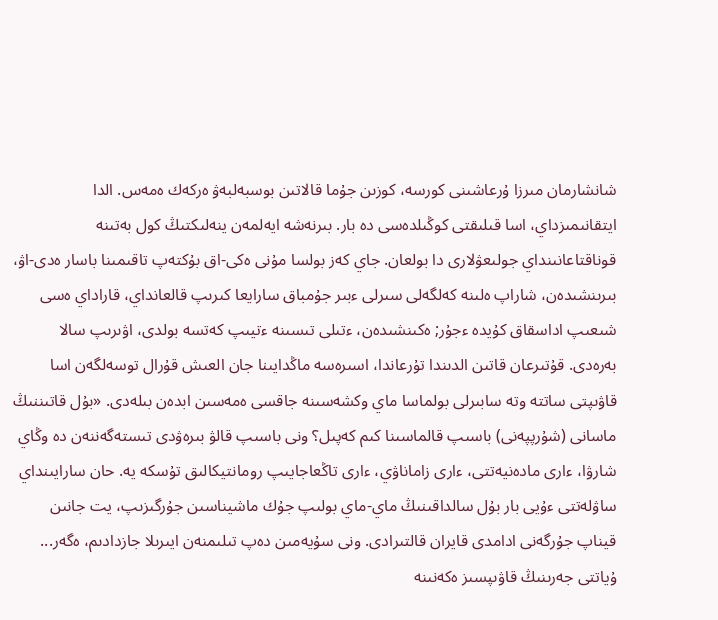شانشارمان مىرزا ۇرعاشىنى كورسە، كوزىن جۇما قالاتىن بوسبەلبەۋ ەركەك ەمەس. الدا ايتقانىمىزداي، اسا قىلىقتى كوڭىلدەسى دە بار. بىرنەشە ايەلمەن ينەلىكتىڭ كول بەتىنە قوناقتاعانىنداي جولىعۋلارى دا بولعان. جاي كەز بولسا مۇنى ەكى-اق بۇكتەپ تاقىمىنا باسار ەدى-اۋ، بىرىنشىدەن، شاراپ ەلىنە كەلگەلى سىرلى ءبىر جۇمباق سارايعا كىرىپ قالعانداي، قاراداي ەسى شىعىپ اداسقاق كۇيدە ءجۇر; ەكىنشىدەن، ءتىلى تىسىنە ءتيىپ كەتسە بولدى، اۋىرىپ سالا بەرەدى. قۇتىرعان قاتىن الدىندا تۇرعاندا، اسىرەسە ماڭدايىنا جان العىش قۇرال توسەلگەن اسا قاۋىپتى ساتتە وتە سابىرلى بولماسا ماي وكشەسىنە جاقسى ەمەسىن ابدەن بىلەدى. «بۇل قاتىننىڭ ماسانى (شۇرپپەنى) باسىپ قالماسىنا كىم كەپىل؟ ونى باسىپ قالۋ بىرەۋدى تىستەگەننەن دە وڭاي شارۋا، ءارى مادەنيەتتى، ءارى زاماناۋي، ءارى تاڭعاجايىپ رومانتيكالىق تۇسكە يە. حان سارايىنداي ساۋلەتتى ءۇيى بار بۇل سالداقىنىڭ ماي-ماي بولىپ جۇك ماشيناسىن جۇرگىزىپ، يت جانىن قيناپ جۇرگەنى ادامدى قايران قالتىرادى. ونى سۇيەمىن دەپ تىلىمنەن ايىرىلا جازدادىم، ەگەر... ۇياتتى جەرىنىڭ قاۋىپسىز ەكەنىنە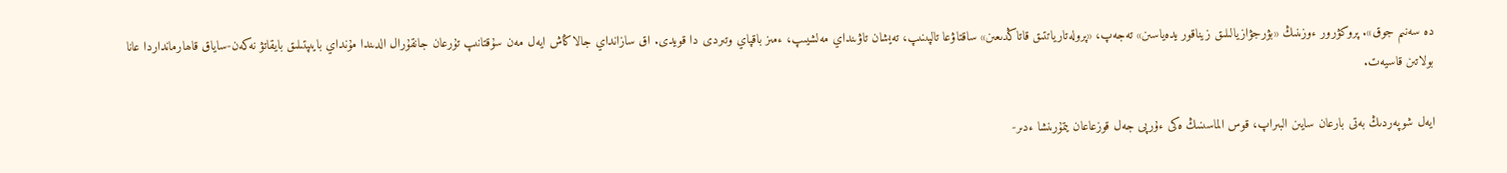دە سەنىم جوق». پروكۋرور ءوزىنىڭ «بۋرجۋازيالىلىق زيناقور يدەياسىن» تەجەپ، «پرولەتارياتتىق قاتاڭدىعىن» ساقتاۋعا تالپىنىپ، تەيشان تاۋىنداي مەلشيىپ، ءمىز باقپاي وتىردى دا قويدى. اق سازانداي جالاڭاش ايەل مەن سۇقتانىپ تۇرعان جانقۇرال الدىندا مۇنداي بايىپتىلىق بايقاتۋ نەكەن-ساياق قاھارمانداردا عانا بولاتىن قاسيەت.

ايەل شوپەردىڭ بەتى بارعان سايىن البىراپ، قوس الماسىنىڭ ەكى ءۇرپى جەل قوزعاعان يتمۇرىنشا ءدىر-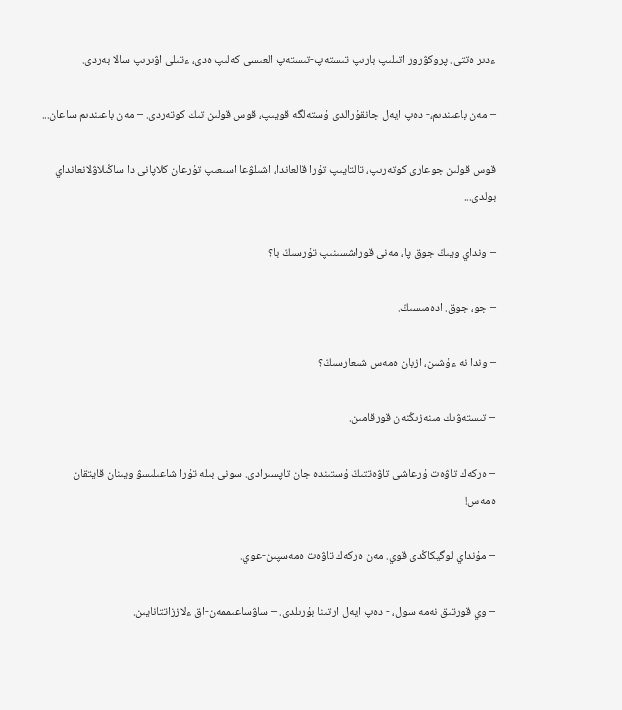ءدىر ەتتى. پروكۋرور اتىلىپ بارىپ تىستەپ-تىستەپ العىسى كەلىپ ەدى، ءتىلى اۋىرىپ سالا بەردى.

– مەن باعىندىم،- دەپ ايەل جانقۇرالدى ۇستەلگە قويىپ، قوس قولىن تىك كوتەردى. – مەن باعىندىم ساعان...

قوس قولىن جوعارى كوتەرىپ، تالتايىپ تۇرا قالعاندا، اشىلۋعا اسىعىپ تۇرعان كلاپانى دا ساڭىلاۋلانعانداي بولدى...

– ونداي ويىڭ جوق پا، مەنى قوراشسىنىپ تۇرسىڭ با؟

– جو، جوق. ادەمىسىڭ.

– وندا نە ءۇشىن، ازبان ەمەس شىعارسىڭ؟

– تىستەۋىك مىنەزىڭنەن قورقامىن.

– ەركەك تاۋەت ۇرعاشى تاۋەتتىڭ ۇستىندە جان تاپسىرادى. سونى بىلە تۇرا شاعىلىسۋ ويىنان قايتقان ەمەس!

– مۇنداي لوگيكاڭدى قوي. مەن ەركەك تاۋەت ەمەسپىن-عوي.

– وي قورتىق نەمە سول، - دەپ ايەل ارتىنا بۇرىلدى. – ساۋساعىممەن-اق ءلاززاتتانايىن.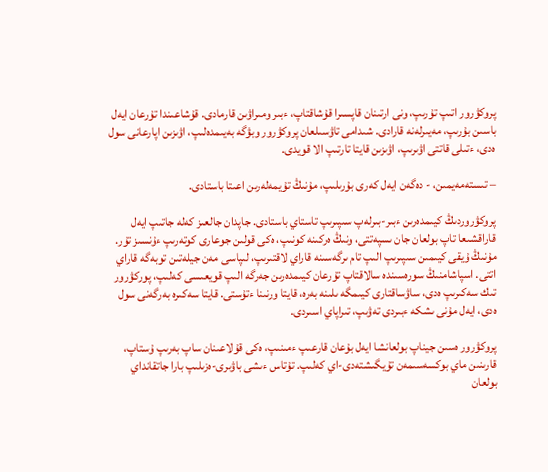پروكۋرور اتىپ تۇرىپ، ونى ارتىنان قاپسىرا قۇشاقتاپ، ءبىر ومىراۋىن قارمادى. قۇشاعىندا تۇرعان ايەل باسىن بۇرىپ، مەيىرلەنە قارادى. شىدامى تاۋسىلعان پروكۋرور وبۋگە بەيىمدەلىپ، اۋىزىن اپارعانى سول ەدى، ءتىلى قاتتى اۋىرىپ، اۋىزىن قايتا تارتىپ الا قويدى.

– تىستەمەيمىن، - دەگەن ايەل كەرى بۇرىلىپ، مۇنىڭ تۇيمەلەرىن اعىتا باستادى.

پروكۋروردىڭ كيىمدەرىن ءبىر-بىرلەپ سىپىرىپ تاستاي باستادى. جاپدان جالعىز كەلە جاتىپ ايەل قاراقشىعا تاپ بولعان جان ىسپەتتى، ونىڭ ەركىنە كونىپ، ەكى قولىن جوعارى كوتەرىپ ءۇنسىز تۇر. مۇنىڭ ۇيقى كيىمىن سىپىرىپ الىپ تام ىرگەسىنە قاراي لاقتىرىپ، لىپاسى مەن جيلەتىن توبەگە قاراي اتتى. اسپاشامنىڭ سورەسىندە سالاقتاپ تۇرعان كيىمدەرىن جەرگە الىپ قويعىسى كەلىپ، پوركۋرور تىك سەكىرىپ ەدى، ساۋساقتارى كيىمگە ىلىنە بەرە، قايتا ورنىنا ءتۇستى. قايتا سەكىرە بەرگەنى سول ەدى، ايەل مۇنى ىشكە ءبىردى تەۋىپ، تىراپاي اسىردى.

پروكۋرور ەسىن جيناپ بولعانشا ايەل بۇعان قارعىپ ءمىنىپ، ەكى قۇلاعىنان ساپ بەرىپ ۇستاپ، قارىنىن ماي بوكسەسىمەن تۇيگىشتەدى-اي كەلىپ. تۇتاس ءىشى باۋىرى-ەزىلىپ بارا جاتقانداي بولعان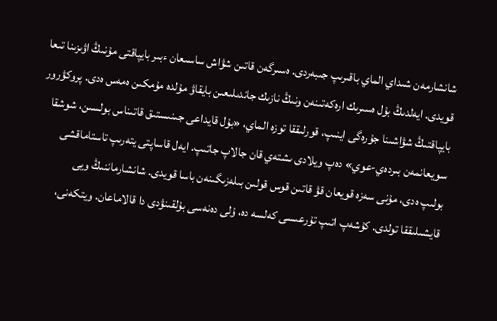شانشارمەن شىداي الماي باقىرىپ جىبەردى. ەسىرگەن قاتىن شۋاش ساسىعان ءبىر بايپاقتى مۇنىڭ اۋىزىنا تىعا قويدى. ايەلدىڭ بۇل ەسىرىك ارەكەتىنەن ونىڭ نازىك جاندىلىعىن بايقاۋ مۇلدە مۇمكىن ەمەس ەدى. پروكۋرور بايپاقتىڭ شۋاشىنا جۇرەگى اينىپ، قورلىققا توزە الماي، «بۇل قايداعى جىنىستىق قاتىناس بولسىن، شوشقا سويعانمەن بىردەي-عوي» دەپ ويلادى ىشتەي قان جالاپ جاتىپ. ايەل قاساپتى يتەرىپ تاستاماقشى بولىپ ەدى، مۇنى سەزە قويعان قۋ قاتىن قوس قولىن بىلەزىگىنەن باسا قويدى. شانشارماننىڭ ويى قايشىلىققا تولدى. كۇشەپ اتىپ تۇرعىسى كەلسە دە، ۇلى دەنەسى بۇلقىنۋدى دا قالاماعان. ويتكەنى،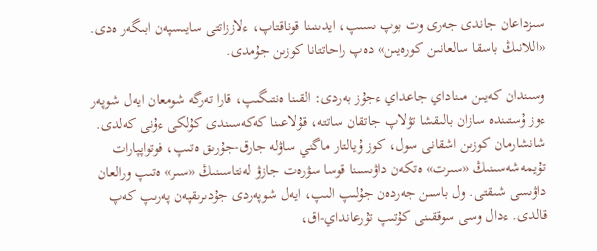سىزداعان جاندى جەرى وت بوپ ىسىپ، ايدىنىنا قوناقتاپ، ءلاززاتتى سايىسپەن ابىگەر ەدى. «اللانىڭ باسقا سالعانىن كورەيىن» دەپ راحاتتانا كوزىن جۇمدى.

وسىندان كەيىن مىناداي جاعداي ءجۇز بەردى: القىنا ەنتىگىپ، قارا تەرگە شومعان ايەل شوپەر ءوز ۇستىندە سازان بالىقشا تۋلاپ جاتقان ساتتە، قۇلاعىنا كەكەسىندى كۇلكى ءۇنى كەلدى. شانشارمان كوزىن اشقانى سول، كوز ۇيالتار ماگني ساۋلە جارق-جۇرىق ەتىپ، فوتواپپارات تۇيمەشەسىنىڭ «سىرت» ەتكەن داۋىسىنا قوسا سۋرەت جازۋ لەنتاسىنىڭ «سىر» ەتىپ ورالعان داۋىسى شىقتى. ول باسىن جەردەن جۇلىپ الىپ، ايەل شوپەردى جۇدىرىقپەن پەرىپ كەپ قالدى. ءدال وسى سوققىنى كۇتىپ تۇرعانداي-اق،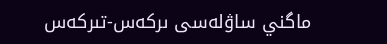ماگني ساۋلەسى ىركەس-تىركەس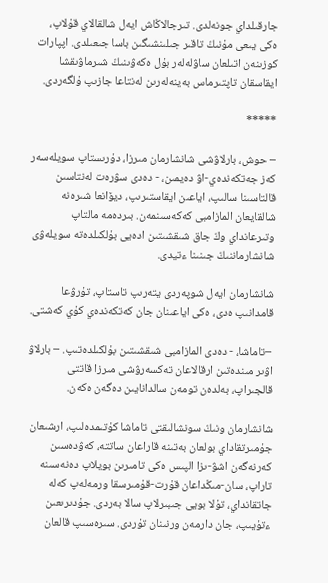جارقىلداي جونەلدى. تىرجالاڭاش ايەل شالقالاي قۇلاپ، ەكى يىعى مۇنىڭ تاقىر جىلىنشىگىن باسا جىعىلدى. اپپارات كوزىنەن اتىلعان ساۋلەلەر بۇل ەكەۋىنىڭ شىرماۋىقشا ايقاسقان تاپتىرماس بەينەلەرىن لەنتاعا جازىپ ۇلگەردى.

*****

– حوش، بارلاۋشى شانشارمان مىرزا، دۇرىستاپ سويلەسەر كەز جەتكەندەي-اۋ دەيمىن، - دەدى سۋرەت لەنتاسىن قالتاسىنا سالىپ، اياعىن ايقاستىرىپ، ديۆانعا شىرەنە شالقايعان المازامبى كەكەسىنمەن. بىردەمە مالتاپ وتىرعانداي وڭ جاق شىقشىتىن ادەيى بۇلكىلدەتە سويلەۋى شانشارماننىڭ جىنىنا ءتيدى.

شانشارمان ايەل شوپەردى يتەرىپ تاستاپ، تۇرۋعا قامدانىپ ەدى، ەكى اياعىنان جان كەتكەندەي كۇي كەشتى.

 –تاماشا، - دەدى المازامبى شىقشىتىن بۇلكىلدەتىپ. – بارلاۋ اۋىر مىندەتىن ارقالاعان تەكسەرۋشى مىرزا قاتتى قالجىراپ، بەلدەن تومەن سالدانايىن دەگەن ەكەن.

شانشارمان ونىڭ سونشالىقتى تاماشا كۇتىمدەلىپ، ارشىعان جۇمىرتقاداي بولعان بەتىنە قاراعان ساتتە، كەۋدەسىن كەرنەگەن اشۋ-ىزا الپىس ەكى تامىرىن بويلاپ دەنەسىنە تاراپ، سان-مىڭداعان قۇرت-قۇمىرسقا ورمەلەپ كەلە جاتقانداي، تۇلا بويى جىبىرلاپ سالا بەردى. جۇدىرىعىن ءتۇيىپ، جان دارمەن ورنىنان تۇردى. سىرەسىپ قالعان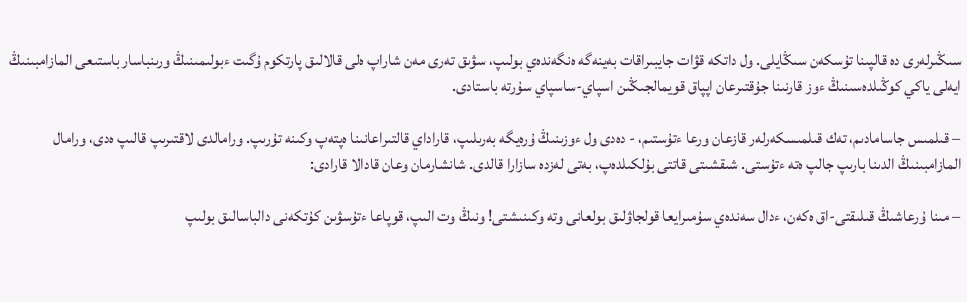سىڭىرلەرى دە قالپىنا تۇسكەن سىڭايلى. ول داتكە قۋات جايبىراقات بەينەگە ەنگەندەي بولىپ، سۋىق تەرى مەن شاراپ ەلى قالالىق پارتكوم ۇگىت ءبولىمىنىڭ ورىنباسار باستىعى المازامبىنىڭ ايەلى ياكي كوڭىلدەسىنىڭ ءوز قارنىنا جۇقتىرعان اپپاق قويمالجىڭىن اسپاي-ساسپاي سۇرتە باستادى.

– قىلمىس جاسامادىم، تەك قىلمىسكەرلەر قازعان ورعا ءتۇستىم، - دەدى ول ءوزىنىڭ ۇرەيگە بەرىلىپ، قاراداي قالتىراعانىنا ەپتەپ وكىنە تۇرىپ. ورامالدى لاقتىرىپ قالىپ ەدى، ورامال المازامبىنىڭ الدىنا بارىپ جالپ ەتە ءتۇستى. شىقشىتى قاتتى بۇلكىلدەپ، بەتى لەزدە سازارا قالدى. شانشارمان وعان قادالا قارادى:

– مىنا ۇرعاشىڭ قىلىقتى-اق ەكەن، ءدال سەندەي سۇمىرايعا قولجاۋلىق بولعانى وتە وكىنىشتى! ونىڭ وت الىپ، قوپاعا ءتۇسۋىن كۇتكەنى دالباسالىق بولىپ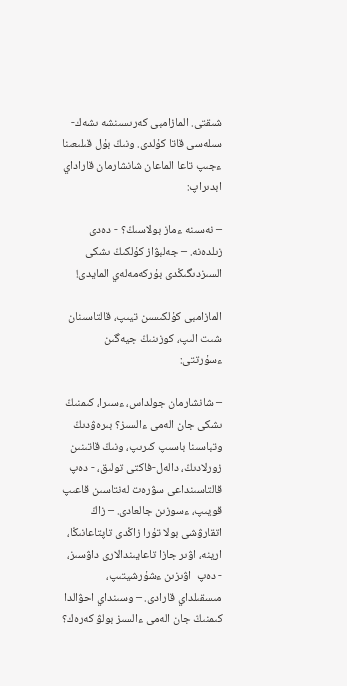شىقتى. المازامبى كەرىسىنشە ىشەك-سىلەسى قاتا كۇلدى. ونىڭ بۇل قىلىعىنا ءجىپ تاعا الماعان شانشارمان قاراداي ابدىراپ:

– نەسىنە ءماز بولاسىڭ؟ - دەدى زىلدەنە. – جەلبۋاز كۇلكىڭ ىشكى السىزدىگىڭدى بۇركەمەلەي المايدى!

المازامبى كۇلكىسىن تيىپ، قالتاسىنان شىت الىپ، كوزىنىڭ جيەگىن ءسۇرتتى:

– شانشارمان جولداس، ءسىرا، كىمنىڭ ىشكى جان الەمى ءالسىز؟ بىرەۋدىڭ وتباسىنا باسىپ كىرىپ، ونىڭ قاتىنىن زورلادىڭ، دالەل-فاكتى تولىق، - دەپ قالتاسىنداعى سۋرەت لەنتاسىن قاعىپ قويىپ، ءسوزىن جالعادى. – زاڭ اتقارۋشى بولا تۇرا زاڭدى تاپتاعانىڭا، ارينە، اۋىر جازا تاعايىندالارى داۋسىز، - دەپ  اۋىزىن ءشۇرشيتىپ، مىسقىلداي قارادى. – وسىنداي احۋالدا كىمنىڭ جان الەمى ءالسىز بولۋ كەرەك؟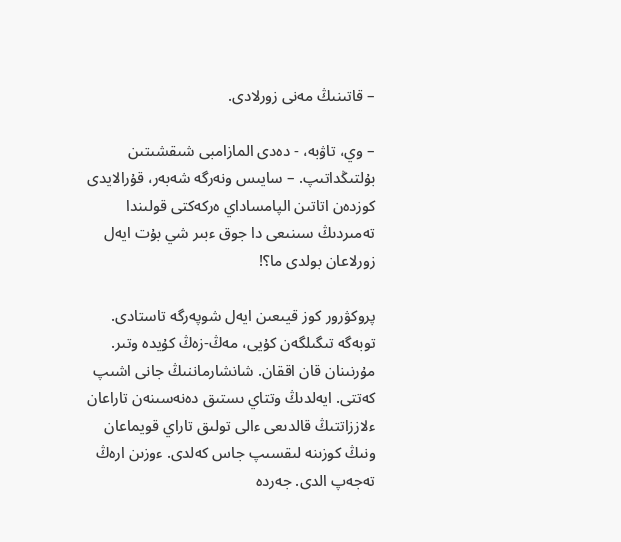– قاتىنىڭ مەنى زورلادى.

– وي، تاۋبە، - دەدى المازامبى شىقشىتىن بۇلتىڭداتىپ. – سايىس ونەرگە شەبەر، قۇرالايدى كوزدەن اتاتىن الپامساداي ەركەكتى قولىندا تەمىردىڭ سىنىعى دا جوق ءبىر شي بۇت ايەل زورلاعان بولدى ما؟!

پروكۋرور كوز قيىعىن ايەل شوپەرگە تاستادى. توبەگە تىگىلگەن كۇيى، مەڭ-زەڭ كۇيدە وتىر. مۇرنىنان قان اققان. شانشارماننىڭ جانى اشىپ كەتتى. ايەلدىڭ وتتاي ىستىق دەنەسىنەن تاراعان ءلاززاتتىڭ قالدىعى ءالى تولىق تاراي قويماعان ونىڭ كوزىنە لىقسىپ جاس كەلدى. ءوزىن ارەڭ تەجەپ الدى. جەردە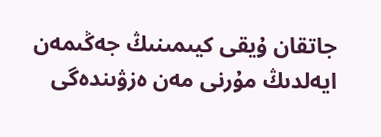جاتقان ۇيقى كيىمىنىڭ جەڭىمەن ايەلدىڭ مۇرنى مەن ەزۋىندەگى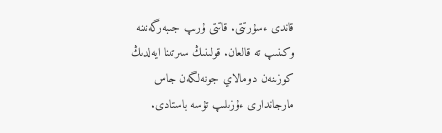قاندى ءسۇرتتى. قاتتى ۇرىپ جىبەرگەنىنە وكىنىپ تە قالعان. قولىنىڭ سىرتىنا ايەلدىڭ كوزىنەن دومالاي جونەلگەن جاس مارجاندارى ءۇزىلىپ تۇسە باستادى.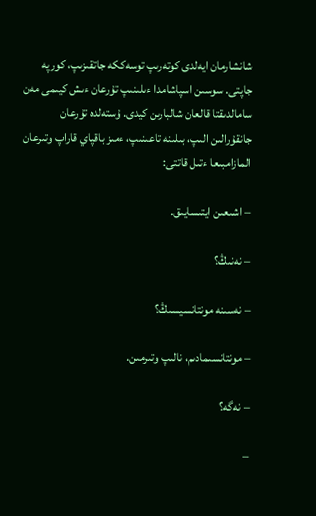شانشارمان ايەلدى كوتەرىپ توسەككە جاتقىزىپ، كورپە جاپتى. سوسىن اسپاشامدا ءىلىنىپ تۇرعان ءىش كيىمى مەن سامالدىقتا قالعان شالبارىن كيدى. ۇستەلدە تۇرعان جانقۇرالىن الىپ، بىلىنە تاعىنىپ، ءمىز باقپاي قاراپ وتىرعان المازامبىعا ءتىل قاتتى:

– اشىعىن ايتىسايىق.

– نەنىڭ؟

– نەسىنە مونتانسيسىڭ؟

– مونتانسىمادىم، نالىپ وتىرمىن.

– نەگە؟

–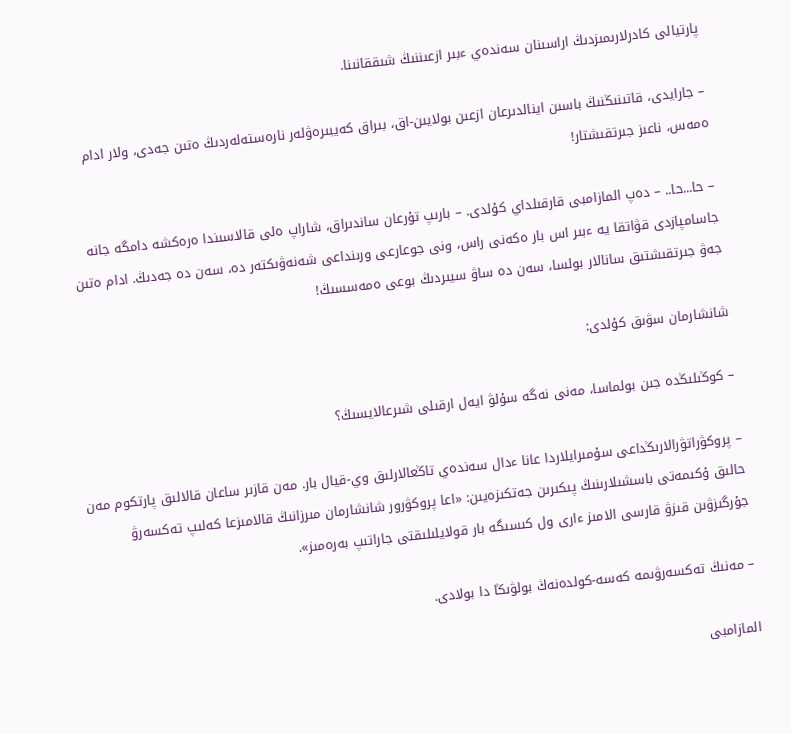پارتيالى كادرلارىمىزدىڭ اراسىنان سەندەي ءبىر ازعىننىڭ شىققانىنا.

– جارايدى، قاتىنىڭنىڭ باسىن اينالدىرعان ازعىن بولايىن-اق، بىراق كەيبىرەۋلەر نارەستەلەردىڭ ەتىن جەدى، ولار ادام ەمەس، ناعىز جىرتقىشتار!

– حا...حا.. – دەپ المازامبى قارقىلداي كۇلدى. – بارىپ تۇرعان ساندىراق، شاراپ ەلى قالاسىندا ەرەكشە دامگە جانە جاسامپازدى قۋاتقا يە ءبىر اس بار ەكەنى راس، ونى جوعارعى ورىنداعى شەنەۋىكتەر دە، سەن دە جەدىڭ. ادام ەتىن جەۋ جىرتقىشتىق سانالار بولسا، سەن دە ساۋ سيىردىڭ بوعى ەمەسسىڭ!

شانشارمان سۋىق كۇلدى:

– كوڭىلىڭدە جىن بولماسا، مەنى نەگە سۇلۋ ايەل ارقىلى شىرعالايسىڭ؟

– پروكۋراتۋرالارىڭداعى سۇمىرايلاردا عانا ءدال سەندەي تاڭعالارلىق وي-قيال بار. مەن قازىر ساعان قالالىق پارتكوم مەن حالىق ۇكىمەتى باسشىلارىنىڭ پىكىرىن جەتكىزەيىن: «اعا پروكۋرور شانشارمان مىرزانىڭ قالامىزعا كەلىپ تەكسەرۋ جۇرگىزۋىن قىزۋ قارسى الامىز ءارى ول كىسىگە بار قولايلىلىقتى جاراتىپ بەرەمىز».

– مەنىڭ تەكسەرۋىمە كەسە-كولدەنەڭ بولۋىڭا دا بولادى.

المازامبى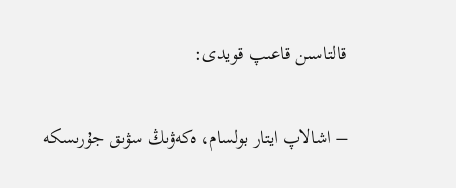قالتاسىن قاعىپ قويدى:

– اشالاپ ايتار بولسام، ەكەۋىڭ سۋىق جۇرىسكە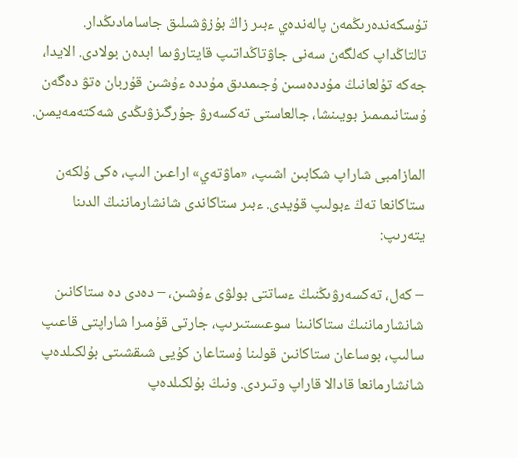تۇسكەندەرىڭمەن پالەندەي ءبىر زاڭ بۇزۋشىلىق جاسامادىڭدار. تالتاڭداپ كەلگەن سەنى جاۋتاڭداتىپ قايتارۋىما ابدەن بولادى. الايدا، جەكە تۇلعانىڭ مۇددەسىن ۇجىمدىق مۇددە ءۇشىن قۇربان ەتۋ دەگەن ۇستانىمىمىز بويىنشا، جالعاستى تەكسەرۋ جۇرگىزۋىڭدى شەكتەمەيمىن.

المازامبى شاراپ شكابىن اشىپ، «ماۋتەي» اراعىن الىپ، ەكى ۇلكەن ستاكانعا تەڭ ءبولىپ قۇيدى. ءبىر ستاكاندى شانشارماننىڭ الدىنا يتەرىپ:

– كەل، تەكسەرۋىڭنىڭ ءساتتى بولۋى ءۇشىن، – دەدى دە ستاكانىن شانشارماننىڭ ستاكانىنا سوعىستىرىپ، جارتى قۇمىرا شاراپتى قاعىپ سالىپ، بوساعان ستاكانىن قولىنا ۇستاعان كۇيى شىقشىتى بۇلكىلدەپ شانشارمانعا قادالا قاراپ وتىردى. ونىڭ بۇلكىلدەپ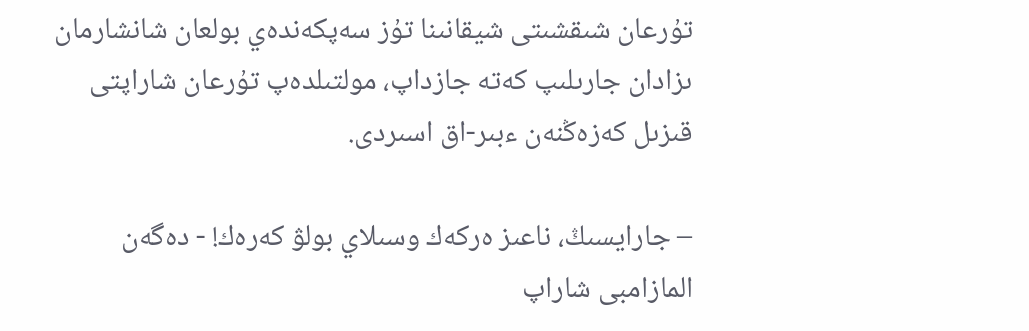تۇرعان شىقشىتى شيقانىنا تۇز سەپكەندەي بولعان شانشارمان ىزادان جارىلىپ كەتە جازداپ، مولتىلدەپ تۇرعان شاراپتى قىزىل كەزەڭنەن ءبىر-اق اسىردى.

– جارايسىڭ، ناعىز ەركەك وسىلاي بولۋ كەرەك! - دەگەن المازامبى شاراپ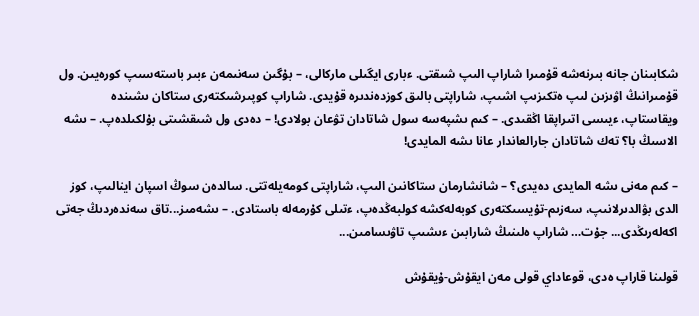شكابىنان جانە بىرنەشە قۇمىرا شاراپ الىپ شىقتى. ءبارى ايگىلى ماركالى، – بۇگىن سەنىمەن ءبىر باستەسىپ كورەيىن. ول قۇمىرانىڭ اۋىزىن لىپ ەتكىزىپ اشىپ، شاراپتى بالىق كوزدەندىرە قۇيدى. شاراپ كوپىرشىكتەرى ستاكان ىشىندە ويقاستاپ، ءيىسى اتىراپقا اڭقىدى. – كىم ىشپەسە سول شاتادان تۋعان بولادى! – دەدى ول شىقشىتى بۇلكىلدەپ. – ىشە الاسىڭ با؟ تەك شاتادان جارالعاندار عانا ىشە المايدى!

– كىم مەنى ىشە المايدى دەيدى؟ – شانشارمان ستاكانىن الىپ، شاراپتى كومەيلەتتى. سالدەن سوڭ اسپان اينالىپ، كوز الدى بۋالدىرلانىپ، سەزىم-تۇيسىكتەرى كوبەلەكشە كولبەڭدەپ، ءتىلى كۇرمەلە باستادى. – ىشەمىز...تاق سەندەردىڭ جەتى اكەلەرىڭدى... جۇت… شاراپ ەلىنىڭ شارابىن ءىشىپ تاۋىسامىن...

قولىنا قاراپ ەدى، قوعاداي قولى مەن ايقۇش-ۇيقۇش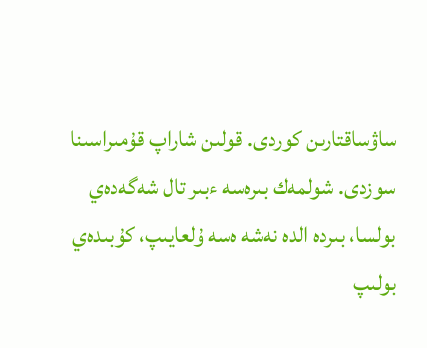ساۋساقتارىن كوردى. قولىن شاراپ قۇمىراسىنا سوزدى. شولمەك بىرەسە ءبىر تال شەگەدەي بولسا، بىردە الدە نەشە ەسە ۇلعايىپ، كۇبىدەي بولىپ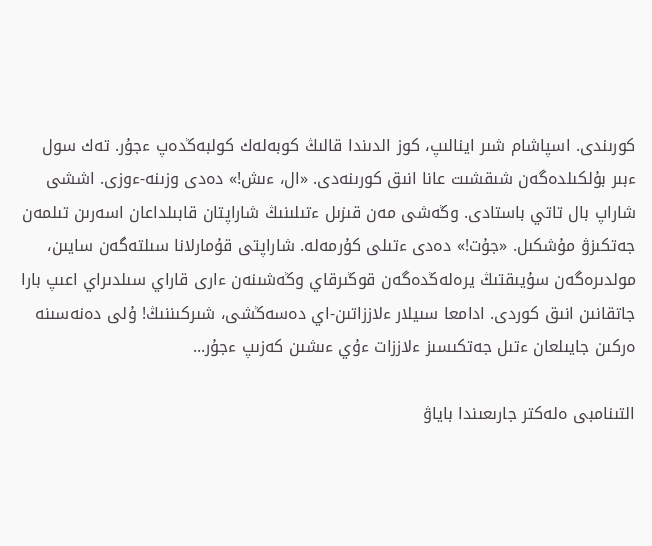كورىندى. اسپاشام شىر اينالىپ، كوز الدىندا قالىڭ كوبەلەك كولبەڭدەپ ءجۇر. تەك سول ءبىر بۇلكىلدەگەن شىقشىت عانا انىق كورىنەدى. «ال، ءىش!» دەدى وزىنە-ءوزى. اششى شاراپ بال تاتي باستادى. وڭەشى مەن قىزىل ءتىلىنىڭ شاراپتان قابىلداعان اسەرىن تىلمەن جەتكىزۋ مۇشكىل. «جۇت!» دەدى ءتىلى كۇرمەلە. شاراپتى قۇمارلانا سىلتەگەن سايىن، مولدىرەگەن سۇيىقتىڭ يرەلەڭدەگەن قوڭىرقاي وڭەشىنەن ءارى قاراي سىلدىراي اعىپ بارا جاتقانىن انىق كوردى. ادامعا سىيلار ءلاززاتىن-اي دەسەڭشى، شىركىننىڭ! ۇلى دەنەسىنە ەركىن جايىلعان ءتىل جەتكىسىز ءلاززات ءۇي ءىشىن كەزىپ ءجۇر...

التىنامبى ەلەكتر جارىعىندا باياۋ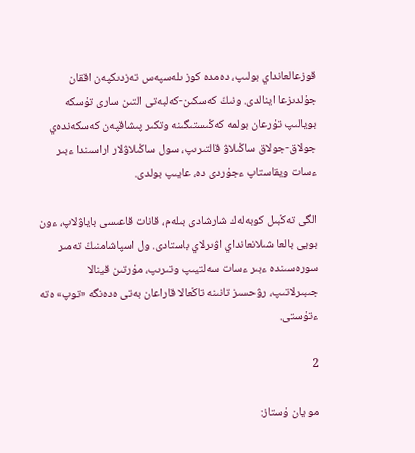قوزعالعانداي بولىپ، دەمدە كوز ىلەسپەس تەزدىكپەن اققان جۇلدىزعا اينالدى. ونىڭ كەسكىن-كەلبەتى التىن سارى تۇسكە بويالىپ تۇرعان بولمە كەڭىستىگىنە وتكىر پىشاقپەن كەسكەندەي جولاق-جولاق ساڭىلاۋ قالتىرىپ، سول ساڭىلاۋلار اراسىندا ءبىر ءسات ويقاستاپ ءجۇردى دە، عايىپ بولدى.

الگى تەڭبىل كوبەلەك شارشادى بىلەم، قانات قاعىسى باياۋلاپ، ءون بويى بالعا شىلانعانداي اۋىرلاي باستادى. ول اسپاشامنىڭ تەمىر سورەسىندە ءبىر ءسات سەلتيىپ وتىرىپ، مۇرتىن قينالا جىبىرلاتىپ، رۋحسىز تانىنە تاڭعالا قاراعان بەتى ەدەنگە «توپ» ەتە ءتۇستى.

2

مو يان ۇستاز: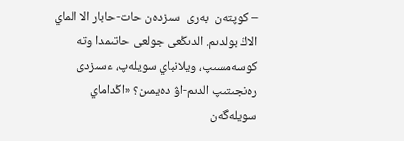– كوپتەن  بەرى  سىزدەن حات-حابار الا الماي الاڭ بولدىم. الدىڭعى جولعى حاتىمدا وتە كوسەمسىپ، ويلانباي سويلەپ، ءسىزدى رەنجىتىپ الدىم-اۋ دەيمىن؟ «اڭداماي سويلەگەن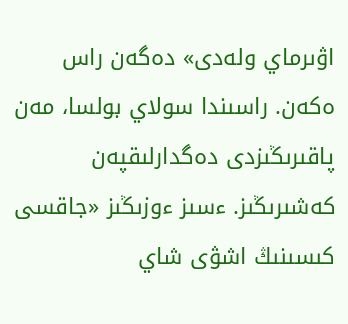اۋىرماي ولەدى» دەگەن راس ەكەن. راسىندا سولاي بولسا، مەن پاقىرىڭىزدى دەگدارلىقپەن كەشىرىڭىز. ءسىز ءوزىڭىز «جاقسى كىسىنىڭ اشۋى شاي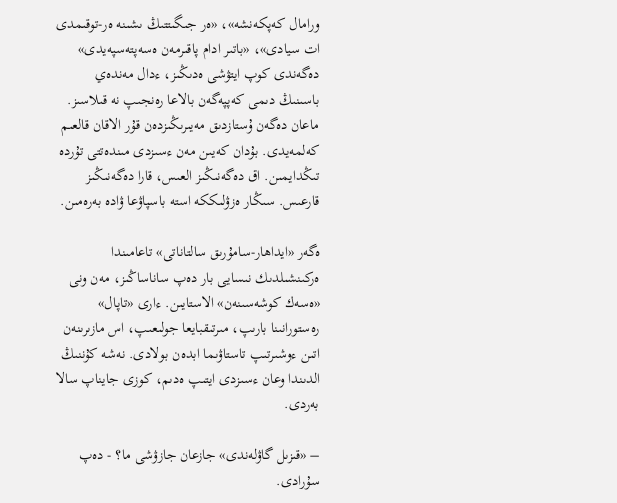ورامال كەپكەنشە»، «ەر جىگىتتىڭ ىشىنە ەر-توقىمدى ات سيادى»، «باتىر ادام پاقىرمەن ەسەپتەسپەيدى» دەگەندى كوپ ايتۋشى ەدىڭىز، ءدال مەندەي باسىنىڭ دىمى كەپپەگەن بالاعا رەنجىپ نە قىلاسىز. ماعان دەگەن ۇستازدىق مەيىرىڭىزدەن قۇر الاقان قالعىم كەلمەيدى. بۇدان كەيىن مەن ءسىزدى مىندەتتى تۇردە تىڭدايمىن. اق دەگەنىڭىز العىس، قارا دەگەنىڭىز قارعىس. سىڭار ەزۋلىككە استە باسپاۋعا ۋادە بەرەمىن.

ەگەر «ايداھار-سامۇرىق سالتاناتى» تاعامىندا ەركىنشىلدىك نىسايى بار دەپ ساناساڭىز، مەن ونى «ەسەك كوشەسىنەن» الاستايىن. ءارى «تاپال» رەستورانىنا بارىپ، مىرتىقبايعا جولىعىپ، اس مازىرىنەن اتىن ءوشىرتىپ تاستاۋىما ابدەن بولادى. نەشە كۇننىڭ الدىندا وعان ءسىزدى ايتىپ ەدىم، كوزى جايناپ سالا بەردى.

– «قىزىل گاۋلەندى» جازعان جازۋشى ما؟ - دەپ سۇرادى.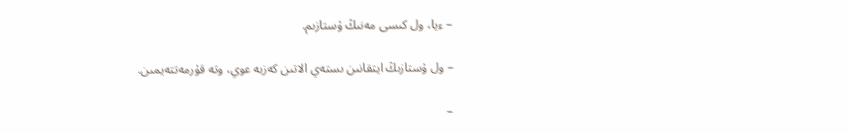– ءيا، ول كىسى مەنىڭ ۇستازىم.

– ول ۇستازىڭ ايتقانىن ىستەي الاتىن كەزبە عوي، وتە قۇرمەتتەيمىن.

–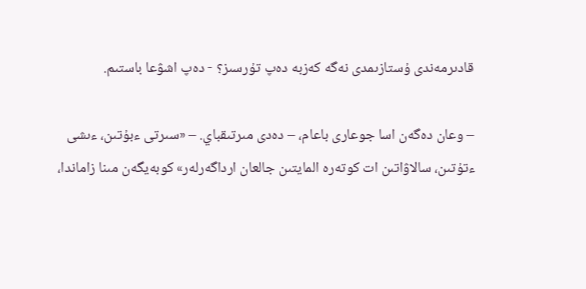قادىرمەندى ۇستازىمدى نەگە كەزبە دەپ تۇرسىز؟ - دەپ اشۋعا باستىم.

– وعان دەگەن اسا جوعارى باعام، – دەدى مىرتىقباي. – «سىرتى ءبۇتىن، ءىشى ءتۇتىن، سالاۋاتىن ات كوتەرە المايتىن جالعان ارداگەرلەر» كوبەيگەن مىنا زاماندا،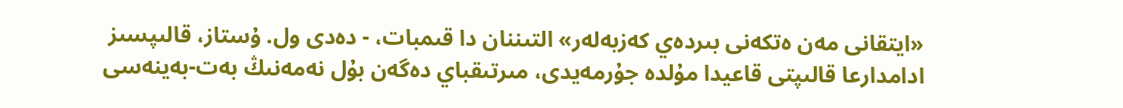«ايتقانى مەن ەتكەنى بىردەي كەزبەلەر» التىننان دا قىمبات، - دەدى ول. ۇستاز، قالىپسىز ادامدارعا قالىپتى قاعيدا مۇلدە جۇرمەيدى، مىرتىقباي دەگەن بۇل نەمەنىڭ بەت-بەينەسى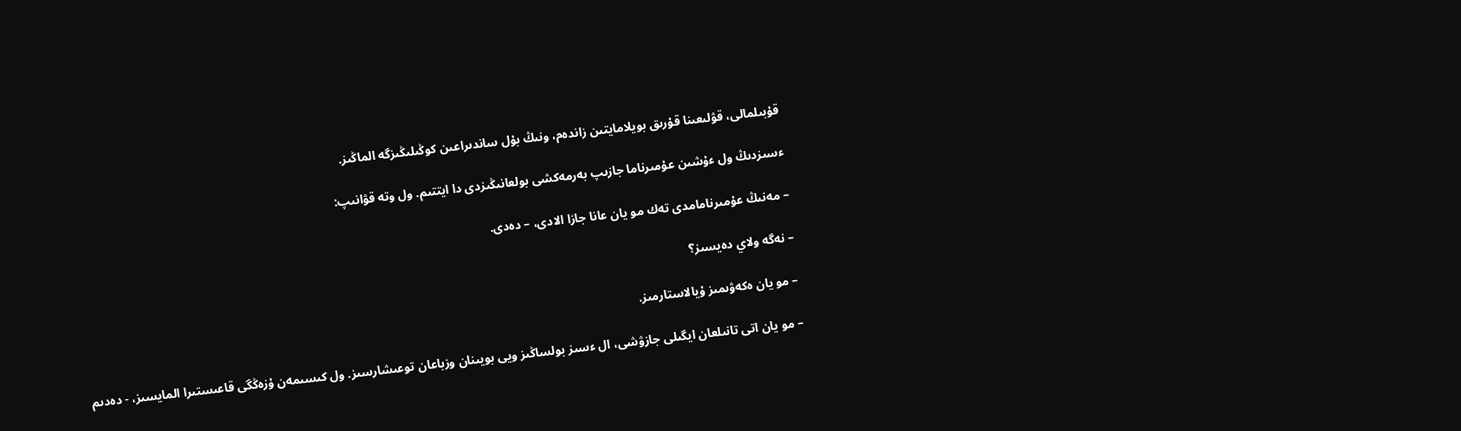قۇبىلمالى، قۋلىعىنا قۇرىق بويلامايتىن زاندەم، ونىڭ بۇل ساندىراعىن كوڭىلىڭىزگە الماڭىز.

ءسىزدىڭ ول ءۇشىن عۇمىرناما جازىپ بەرمەكشى بولعانىڭىزدى دا ايتتىم. ول وتە قۋانىپ:

– مەنىڭ عۇمىرنامامدى تەك مو يان عانا جازا الادى، – دەدى.

– نەگە ولاي دەيسىز؟

– مو يان ەكەۋىمىز ۇيالاستارمىز.

– مو يان اتى تانىلعان ايگىلى جازۋشى، ال ءسىز بولساڭىز ويى بويىنان وزباعان توعىشارسىز. ول كىسىمەن ۇزەڭگى قاعىستىرا المايسىز، - دەدىم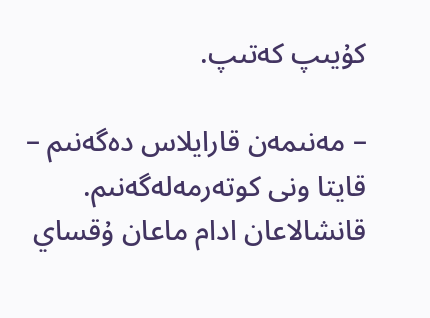كۇيىپ كەتىپ.

– مەنىمەن قارايلاس دەگەنىم – قايتا ونى كوتەرمەلەگەنىم. قانشالاعان ادام ماعان ۇقساي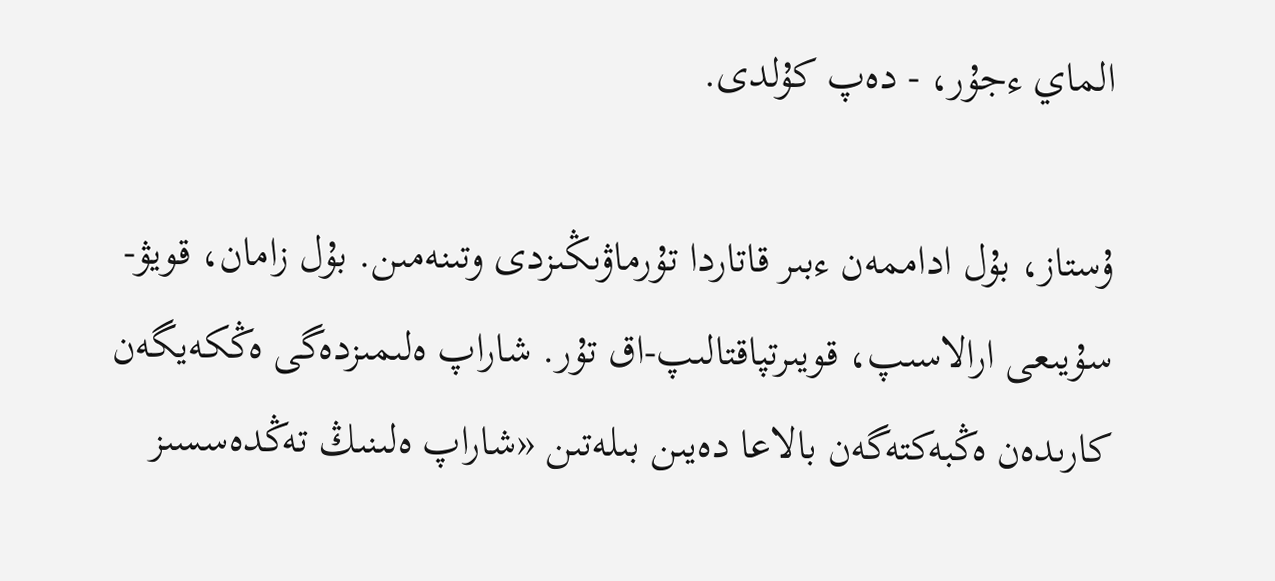الماي ءجۇر، - دەپ كۇلدى.

ۇستاز، بۇل اداممەن ءبىر قاتاردا تۇرماۋىڭىزدى وتىنەمىن. بۇل زامان، قويۋ-سۇيىعى ارالاسىپ، قويىرتپاقتالىپ-اق تۇر. شاراپ ەلىمىزدەگى ەڭكەيگەن كارىدەن ەڭبەكتەگەن بالاعا دەيىن بىلەتىن «شاراپ ەلىنىڭ تەڭدەسسىز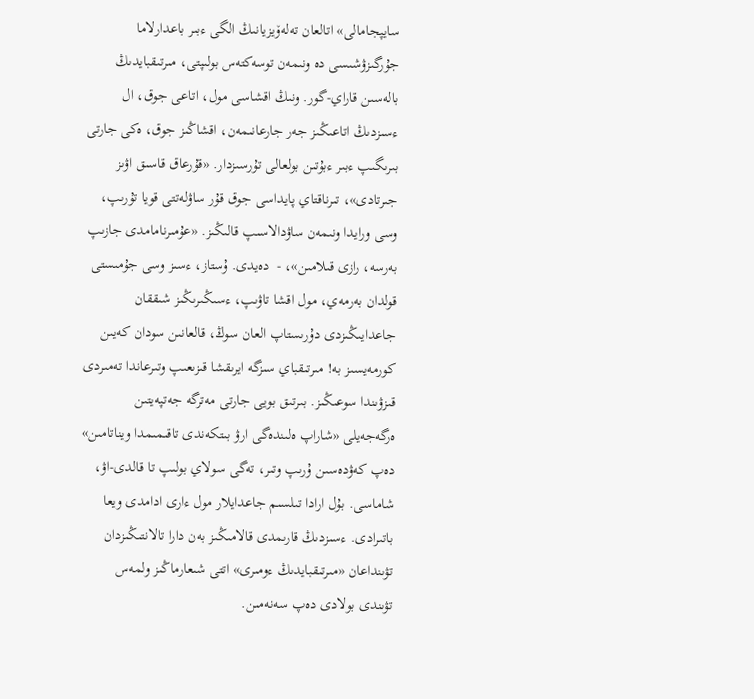سايپجامالى» اتالعان تەلەۆيزيانىڭ الگى ءبىر باعدارلاما جۇرگىزۋشىسى دە ونىمەن توسەكتەس بولىپتى، مىرتىقبايدىڭ بالەسىن قاراي-گور. ونىڭ اقشاسى مول، اتاعى جوق، ال ءسىزدىڭ اتاعىڭىز جەر جارعانىمەن، اقشاڭىز جوق، ەكى جارتى بىرىگىپ ءبىر ءبۇتىن بولعالى تۇرسىزدار. «قۇرعاق قاسىق اۋىز جىرتادى»، تىرناقتاي پايداسى جوق قۇر ساۋلەتتى قويا تۇرىپ، وسى ورايدا ونىمەن ساۋدالاسىپ قالىڭىز. «عۇمىرنامامدى جازىپ بەرسە، رازى قىلامىن»، -  دەيدى. ۇستاز، ءسىز وسى جۇمىستى قولدان بەرمەي، مول اقشا تاۋىپ، ءسىڭىرىڭىز شىققان جاعدايىڭىزدى دۇرىستاپ العان سوڭ، قالعانىن سودان كەيىن كورمەيسىز بە! مىرتىقباي سىزگە ايرىقشا قىزىعىپ وتىرعاندا تەمىردى قىزۋىندا سوعىڭىز. بىرتىق بويى جارتى مەترگە جەتپەيتىن ەرگەجەيلى «شاراپ ەلىندەگى ارۋ بىتكەندى تاقىمىمدا ويناتامىن» دەپ كەۋدەسىن ۇرىپ وتىر، تەگى سولاي بولىپ تا قالدى-اۋ، شاماسى. بۇل ارادا تىلسىم جاعدايلار مول ءارى ادامدى ويعا باتىرادى. ءسىزدىڭ قارىمدى قالامىڭىز بەن دارا تالانتىڭىزدان تۋىنداعان «مىرتىقبايدىڭ ءومىرى» اتتى شىعارماڭىز ولمەس تۋىندى بولادى دەپ سەنەمىن.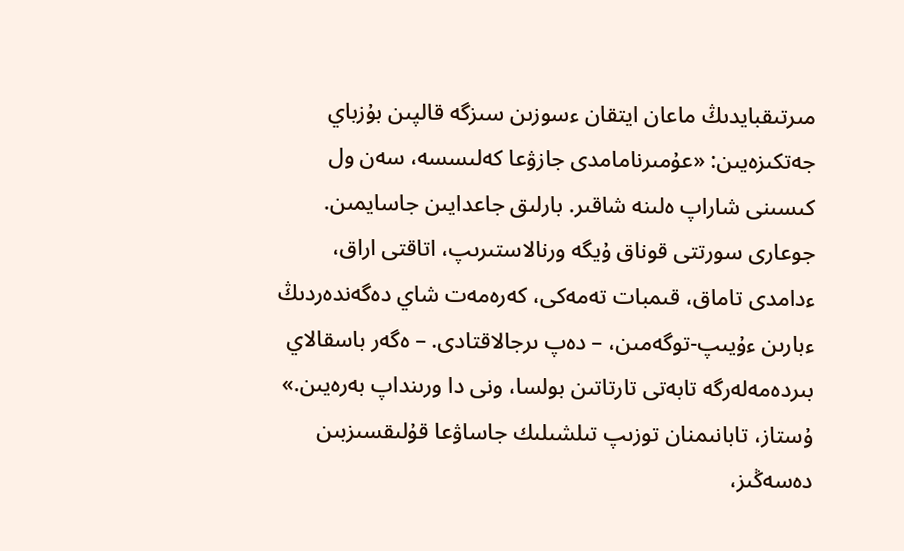مىرتىقبايدىڭ ماعان ايتقان ءسوزىن سىزگە قالپىن بۇزباي جەتكىزەيىن: «عۇمىرنامامدى جازۋعا كەلىسسە، سەن ول كىسىنى شاراپ ەلىنە شاقىر. بارلىق جاعدايىن جاسايمىن. جوعارى سورتتى قوناق ۇيگە ورنالاستىرىپ، اتاقتى اراق، ءدامدى تاماق، قىمبات تەمەكى، كەرەمەت شاي دەگەندەردىڭ ءبارىن ءۇيىپ-توگەمىن، – دەپ ىرجالاقتادى. – ەگەر باسقالاي بىردەمەلەرگە تابەتى تارتاتىن بولسا، ونى دا ورىنداپ بەرەيىن.» ۇستاز، تابانىمنان توزىپ تىلشىلىك جاساۋعا قۇلىقسىزبىن دەسەڭىز،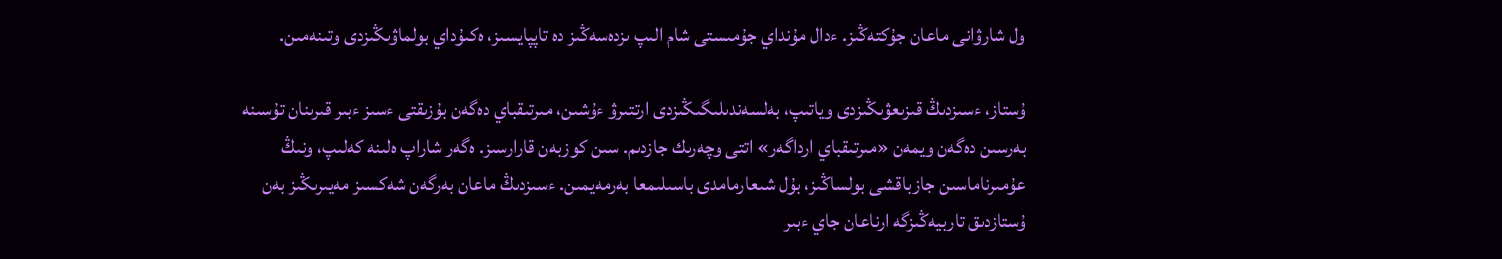ول شارۋانى ماعان جۇكتەڭىز. ءدال مۇنداي جۇمىستى شام الىپ ىزدەسەڭىز دە تاپپايسىز، ەكىۇداي بولماۋىڭىزدى وتىنەمىن.

ۇستاز، ءسىزدىڭ قىزىعۋىڭىزدى وياتىپ، بەلسەندىلىگىڭىزدى ارتتىرۋ ءۇشىن، مىرتىقباي دەگەن بۇزىقتى ءسىز ءبىر قىرىنان تۇسىنە بەرسىن دەگەن ويمەن «مىرتىقباي ارداگەر» اتتى وچەرىك جازدىم. سىن كوزبەن قارارسىز. ەگەر شاراپ ەلىنە كەلىپ، ونىڭ عۇمىرناماسىن جازباقشى بولساڭىز، بۇل شىعارمامدى باسىلىمعا بەرمەيمىن. ءسىزدىڭ ماعان بەرگەن شەكسىز مەيىرىڭىز بەن ۇستازدىق تاربيەڭىزگە ارناعان جاي ءبىر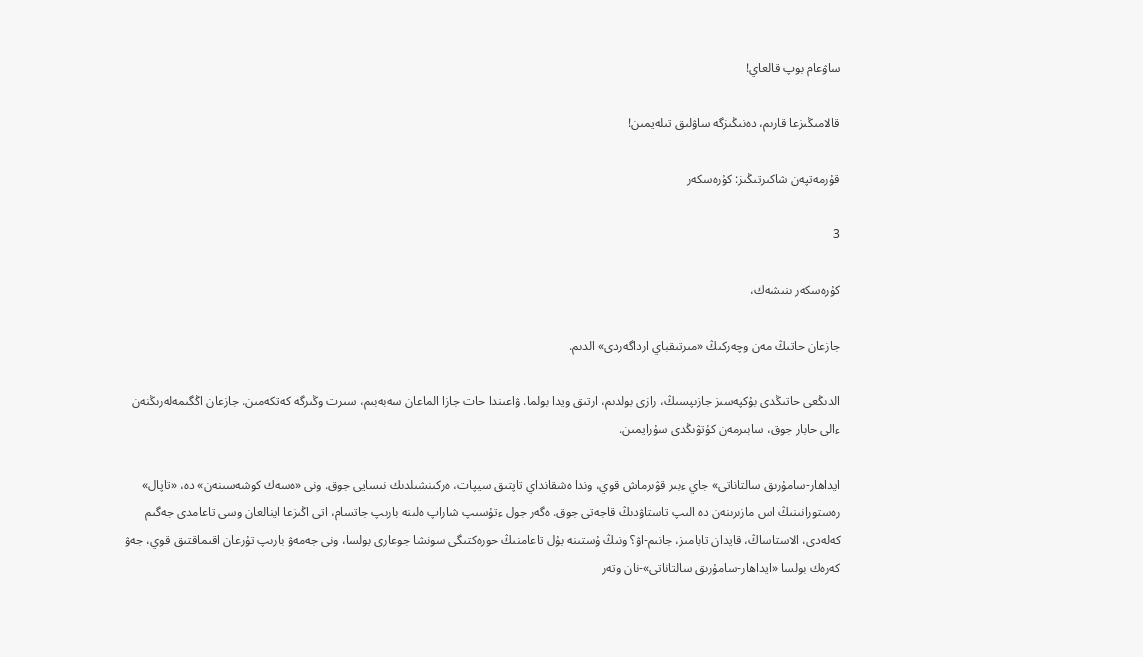ساۋعام بوپ قالعاي!

قالامىڭىزعا قارىم، دەنىڭىزگە ساۋلىق تىلەيمىن!

قۇرمەتپەن شاكىرتىڭىز: كۇرەسكەر

3

كۇرەسكەر ىنىشەك،

جازعان حاتىڭ مەن وچەركىڭ «مىرتىقباي ارداگەردى» الدىم.

الدىڭعى حاتىڭدى بۇكپەسىز جازىپسىڭ، رازى بولدىم، ارتىق ويدا بولما. ۋاعىندا حات جازا الماعان سەبەبىم، سىرت وڭىرگە كەتكەمىن. جازعان اڭگىمەلەرىڭنەن ءالى حابار جوق، سابىرمەن كۇتۋىڭدى سۇرايمىن.

ايداھار-سامۇرىق سالتاناتى» جاي ءبىر قۋىرماش قوي، وندا ەشقانداي تاپتىق سيپات، ەركىنشىلدىك نىسايى جوق. ونى «ەسەك كوشەسىنەن» دە، «تاپال» رەستورانىنىڭ اس مازىرىنەن دە الىپ تاستاۋدىڭ قاجەتى جوق. ەگەر جول ءتۇسىپ شاراپ ەلىنە بارىپ جاتسام، اتى اڭىزعا اينالعان وسى تاعامدى جەگىم كەلەدى، الاستاساڭ، قايدان تابامىز، جانىم-اۋ؟ ونىڭ ۇستىنە بۇل تاعامنىڭ حورەكتىگى سونشا جوعارى بولسا، ونى جەمەۋ بارىپ تۇرعان اقىماقتىق قوي، جەۋ كەرەك بولسا «ايداھار-سامۇرىق سالتاناتى»-نان وتەر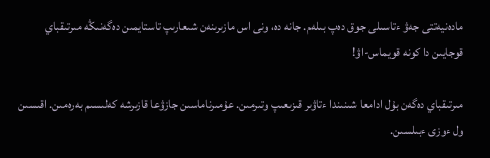مادەنيەتتى جەۋ ءتاسىلى جوق دەپ بىلەم. جانە دە، ونى اس مازىرىنەن شىعارىپ تاستايمىن دەگەنىڭە مىرتىقباي قوجايىن دا كونە قويماس-اۋ!

مىرتىقباي دەگەن بۇل ادامعا شىنىندا ءتاۋىر قىزىعىپ وتىرمىن. عۇمىرناماسىن جازۋعا قازىرشە كەلىسىم بەرەمىن. اقىسىن ول ءوزى ءبىلسىن.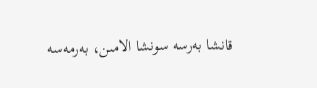قانشا بەرسە سونشا الامىن، بەرمەسە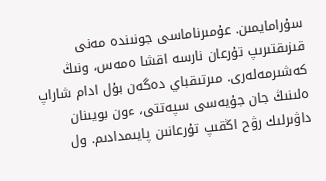سۇرامايمىن. عۇمىرناماسى جونىندە مەنى قىزىقتىرىپ تۇرعان نارسە اقشا ەمەس، ونىڭ كەشىرمەلەرى. مىرتىقباي دەگەن بۇل ادام شاراپ ەلىنىڭ جان جۇيەسى سپەتتى، ءون بويىنان داۋىرلىك رۋح اڭقىپ تۇرعانىن پايىمدادىم. ول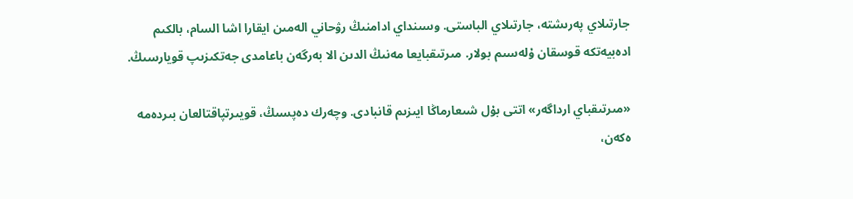جارتىلاي پەرىشتە، جارتىلاي الباستى. وسىنداي ادامنىڭ رۋحاني الەمىن ايقارا اشا السام، بالكىم ادەبيەتكە قوسقان ۇلەسىم بولار. مىرتىقبايعا مەنىڭ الدىن الا بەرگەن باعامدى جەتكىزىپ قويارسىڭ.

«مىرتىقباي ارداگەر» اتتى بۇل شىعارماڭا ايىزىم قانبادى. وچەرك دەپسىڭ، قويىرتپاقتالعان بىردەمە ەكەن،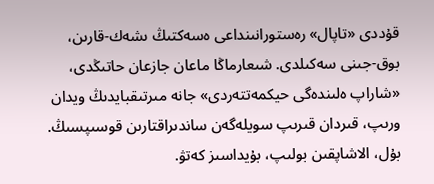قۇددى «تاپال» رەستورانىنداعى ەسەكتىڭ ىشەك-قارىن، بوق-جىنى سەكىلدى. شىعارماڭا ماعان جازعان حاتىڭدى، «شاراپ ەلىندەگى حيكمەتتەردى» جانە مىرتىقبايدىڭ ويدان ورىپ، قىردان قىرىپ سويلەگەن ساندىراقتارىن قوسىپسىڭ. بۇل، الاشاپقىن بولىپ، بۇيداسىز كەتۋ.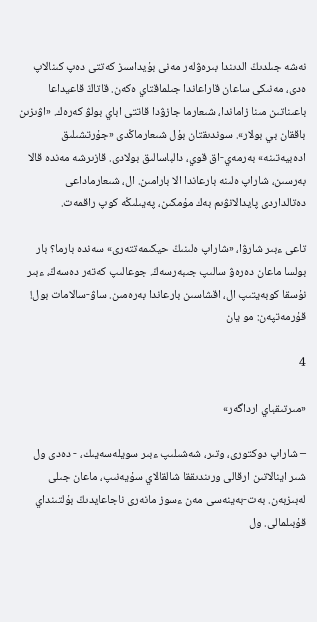نەشە جىلدىڭ الدىندا بىرەۋلەر مەنى بۇيداسىز كەتتى دەپ كىنالاپ ەدى، مەنىكى ساعان قاراعاندا جىلماقتاي ەكەن. قاتاڭ قاعيداعا باعىناتىن مىنا زاماندا، شىعارما جازۋدا قاتتى اباي بولۋ كەرەك. «اۋىزىن باققان بي بولار». سوندىقتان بۇل شىعارماڭدى «جۇرتشىلىق ادەبيەتىنە» بەرمەي-اق قوي، دالباسالىق بولادى. قازىرشە مەندە قالا بەرسىن، شاراپ ەلىنە بارعاندا الا بارامىن. ال، شىعارماداعى دەتالداردى پايدالانۋىم بەك مۇمكىن، پەيىلىڭە كوپ راقمەت.

تاعى ءبىر شارۋا، «شاراپ ەلىنىڭ حيكىمەتتەرى» سەندە بارما؟ بار بولسا ماعان دەرەۋ سالىپ جىبەرسەڭ. جوعالىپ كەتەر دەسەڭ، ءبىر نۇسقا كوبەيتىپ ال، اقشاسىن بارعاندا بەرەمىن. ساۋ-سالامات بول! قۇرمەتپەن: مو يان

4

«مىرتىقباي ارداگەر»

– شاراپ دوكتورى، وتىر، شەشىلىپ ءبىر سويلەسەيىك، - دەدى ول شىر اينالاتىن ارقالى ورىندىققا شالقالاي سۇيەنىپ، ماعان جىلى لەبىزبەن. بەت-بەينەسى مەن ءسوز مانەرى ناجاعايدىڭ بۇلتىنداي قۇبىلمالى. ول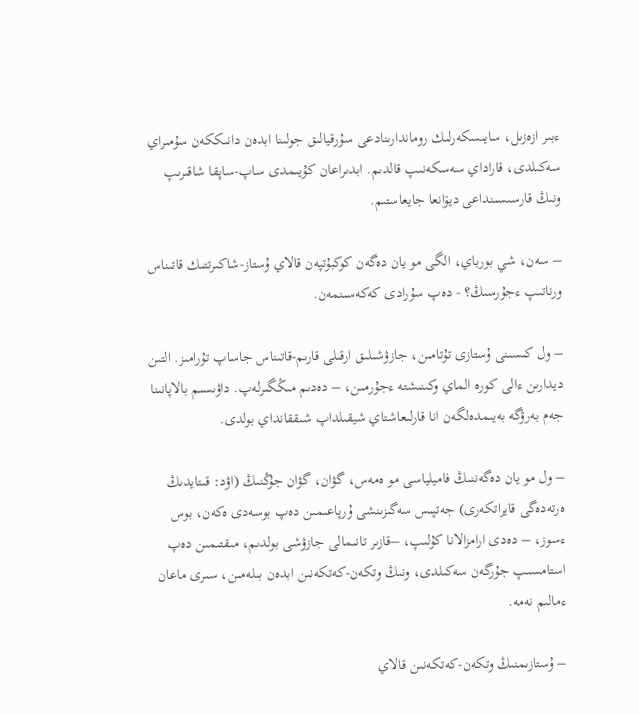ءبىر ازەزىل، سايىسكەرلىك روماندارىنادعى سۇرقيالىق جولىنا ابدەن دانىككەن سۇمىراي سەكىلدى، قاراداي سەسكەنىپ قالدىم. ابدىراعان كۇيىمدى ساپ-ساپقا شاقىرىپ ونىڭ قارسىسىنداعى ديۆانعا جايعاستىم.

– سەن، شي بورباي، الگى مو يان دەگەن كوكبۇتپەن قالاي ۇستاز-شاكىرتتىك قاتىناس ورناتىپ ءجۇرسىڭ؟ - دەپ سۇرادى كەكەسىنمەن.

– ول كىسىنى ۇستازى تۇتامىن، جازۋشىلىق ارقىلى قارىم-قاتىناس جاساپ تۇرامىز. التىن ديدارىن ءالى كورە الماي وكىنىشتە ءجۇرمىن، – دەدىم مىڭگىرلەپ. داۋىسىم بالاپانىنا جەم بەرۋگە بەيىمدەلگەن انا قارلىعاشتاي شيقىلداپ شىققانداي بولدى.

– ول مو يان دەگەننىڭ فاميلياسى مو ەمەس، گۋان، گۋان جۇڭنىڭ (اۋد: قىتايدىڭ ەرتەدەگى قايراتكەرى) جەتپىس سەگىزىنشى ۇرپاعىمىن دەپ بوسەدى ەكەن، بوس ءسوز، – دەدى ارامزالانا كۇلىپ، –قازىر تانىمالى جازۋشى بولدىم، مىقتىمىن دەپ استامسىپ جۇرگەن سەكىلدى، ونىڭ وتكەن-كەتكەنىن ابدەن بىلەمىن، سىرى ماعان ءمالىم نەمە.

– ۇستازىمنىڭ وتكەن-كەتكەنىن قالاي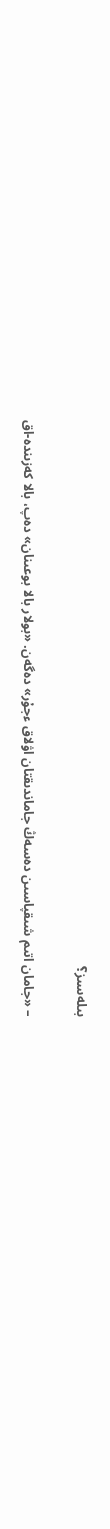بىلەسىز؟

– «جامان اتىم شىقپاسىن دەسەڭ جاماندىقتان اۋلاق ءجۇر» دەگەن. «بولار بالا بوعىنان» دەپ، بالا كەزىندە-اق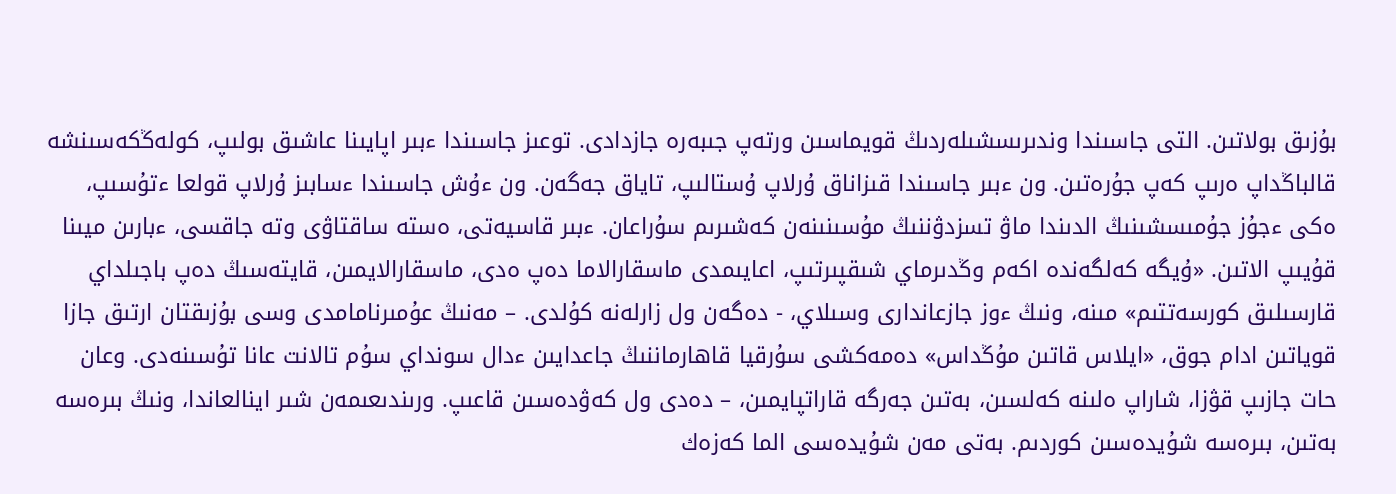بۇزىق بولاتىن. التى جاسىندا وندىرىسشىلەردىڭ قويماسىن ورتەپ جىبەرە جازدادى. توعىز جاسىندا ءبىر اپايىنا عاشىق بولىپ، كولەڭكەسىنشە قالباڭداپ ەرىپ كەپ جۇرەتىن. ون ءبىر جاسىندا قىزاناق ۇرلاپ ۇستالىپ، تاياق جەگەن. ون ءۇش جاسىندا ءسابىز ۇرلاپ قولعا ءتۇسىپ، ەكى ءجۇز جۇمىسشىنىڭ الدىندا ماۋ تسزدۋننىڭ مۇسىنىنەن كەشىرىم سۇراعان. ءبىر قاسيەتى، ەستە ساقتاۋى وتە جاقسى، ءبارىن ميىنا قۇيىپ الاتىن. «ۇيگە كەلگەندە اكەم وڭدىرماي شىقپىرتىپ، اعايىمدى ماسقارالاما دەپ ەدى، ماسقارالايمىن، قايتەسىڭ دەپ باجىلداي قارسىلىق كورسەتتىم» مىنە، ونىڭ ءوز جازعاندارى وسىلاي، - دەگەن ول زارلەنە كۇلدى. – مەنىڭ عۇمىرنامامدى وسى بۇزىقتان ارتىق جازا قوياتىن ادام جوق، «ايلاس قاتىن مۇڭداس» دەمەكشى سۇرقيا قاھارماننىڭ جاعدايىن ءدال سونداي سۇم تالانت عانا تۇسىنەدى. وعان حات جازىپ قۋزا، شاراپ ەلىنە كەلسىن، بەتىن جەرگە قاراتپايمىن، – دەدى ول كەۋدەسىن قاعىپ. ورىندىعىمەن شىر اينالعاندا، ونىڭ بىرەسە بەتىن، بىرەسە شۇيدەسىن كوردىم. بەتى مەن شۇيدەسى الما كەزەك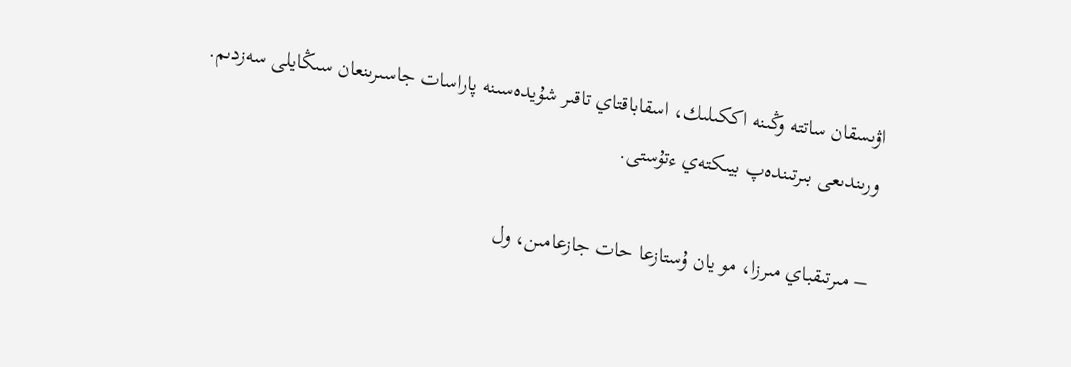اۋىسقان ساتتە وڭىنە اككىلىك، اسقاباقتاي تاقىر شۇيدەسىنە پاراسات جاسىرىنعان سىڭايلى سەزدىم. ورىندىعى بىرتىندەپ بيىكتەي ءتۇستى.

– مىرتىقباي مىرزا، مو يان ۇستازعا حات جازعامىن، ول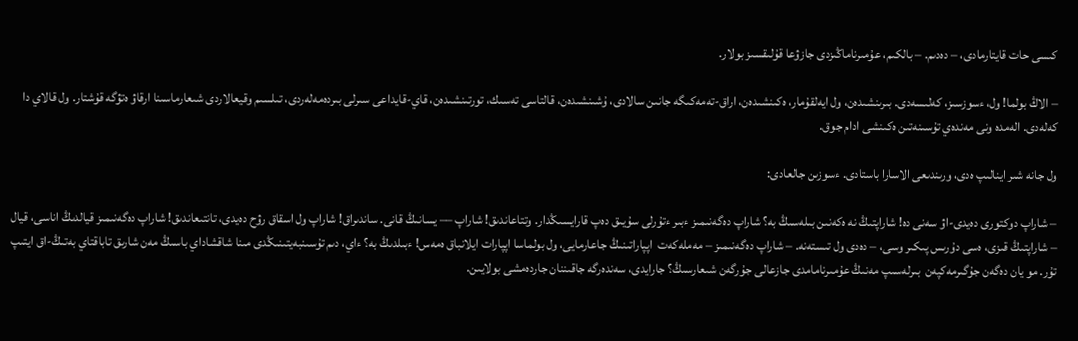كىسى حات قايتارمادى، – دەدىم. – بالكىم، عۇمىرناماڭىزدى جازۋعا قۇلىقسىز بولار.

– الاڭ بولما! ول، ءسوزسىز، كەلىسەدى. بىرىنشىدەن، ول ايەلقۇمار، ەكىنشىدەن، اراق-تەمەكىگە جانىن سالادى، ۇشىنشىدەن، قالتاسى تەسىك، تورتىنشىدەن، قاي-قايداعى سىرلى بىردەمەلەردى، تىلسىم وقيعالاردى شىعارماسىنا ارقاۋ ەتۋگە قۇشتار. ول قالاي دا كەلەدى. الەمدە ونى مەندەي تۇسىنەتىن ەكىنشى ادام جوق.

ول جانە شىر اينالىپ ەدى، ورىندىعى الاسارا باستادى. ءسوزىن جالعادى:

– شاراپ دوكتورى دەيدى-اۋ سەنى دە! شاراپتىڭ نە ەكەنىن بىلەسىڭ بە؟ شاراپ دەگەنىمىز ءبىر ءتۇرلى سۇيىق دەپ قارايسىڭدار. وتتاعاندىق! شاراپ –– يسانىڭ قانى. ساندىراق! شاراپ ول اسقاق رۋح دەيدى، تانتىعاندىق! شاراپ دەگەنىمىز قيالدىڭ اناسى، قيال – شاراپتىڭ قىزى، ەسى دۇرىس پىكىر وسى، – دەدى ول تىستەنە. – شاراپ دەگەنىمىز – مەملەكەت  اپپاراتىنىڭ جاعارمايى، ول بولماسا اپپارات ايلانباق ەمەس! ءبىلدىڭ بە؟ ءاي، دىم تۇسىنبەيتىنىڭدى مىنا شاقشاداي باسىڭ مەن شارىق تاباقتاي بەتىڭ-اق ايتىپ تۇر. مو يان دەگەن جۇگىرمەكپەن  بىرلەسىپ مەنىڭ عۇمىرنامامدى جازعالى جۇرگەن شىعارسىڭ؟ جارايدى، سەندەرگە جاقىننان جاردەمشى بولايىن.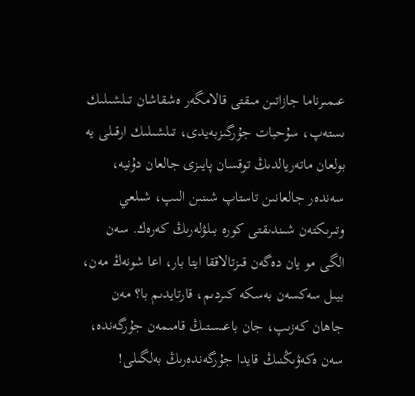عىمىرناما جازاتىن مىقتى قالامگەر ەشقاشان تىلشىلىك ىستەپ، سۇحبات جۇرگىزبەيدى، تىلشىلىك ارقىلى يە بولعان ماتەريالدىڭ توقسان پايىزى جالعان دۇنيە، سەندەر جالعانىن تاستاپ شىنىن الىپ، شىلعي وتىرىكتەن شىندىقتى كورە بىلۋلەرىڭ كەرەك. سەن الگى مو يان دەگەن قىزتالاققا ايتا بار، اعا شونەڭ مەن، بيىل سەكسەن بەسكە كىردىم، قارتايدىم با؟ مەن جاھان كەزىپ، جان باعىستىڭ قامىمەن جۇرگەندە، سەن ەكەۋىڭنىڭ قايدا جۇرگەندەرىڭ بەلگىلى!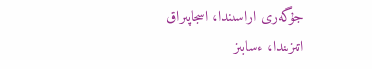جۇگەرى اراسىندا، اسجاپىراق اتىزىندا، ءسابىز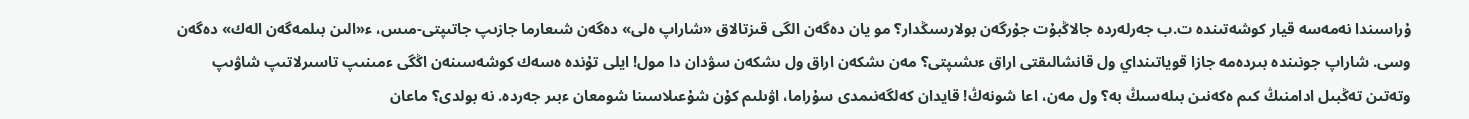ۇراسىندا نەمەسە قيار كوشەتىندە ت.ب جەرلەردە جالاڭبۇت جۇرگەن بولارسىڭدار؟ مو يان دەگەن الگى قىزتالاق «شاراپ ەلى» دەگەن شىعارما جازىپ جاتىپتى-مىس، ء«الىن بىلمەگەن الەك» دەگەن وسى. شاراپ جونىندە بىردەمە جازا قوياتىنداي ول قانشالىقتى اراق ءىشىپتى؟ مەن ىشكەن اراق ول ىشكەن سۋدان دا مول! ايلى تۇندە ەسەك كوشەسىنەن اڭگى ءمىنىپ تاسىرلاتىپ شاۋىپ وتەتىن تەڭبىل ادامنىڭ كىم ەكەنىن بىلەسىڭ بە؟ ول مەن، اعا شونەڭ! قايدان كەلگەنىمدى سۇراما، اۋىلىم كۇن شۇعىلاسىنا شومعان ءبىر جەردە. نە بولدى؟ ماعان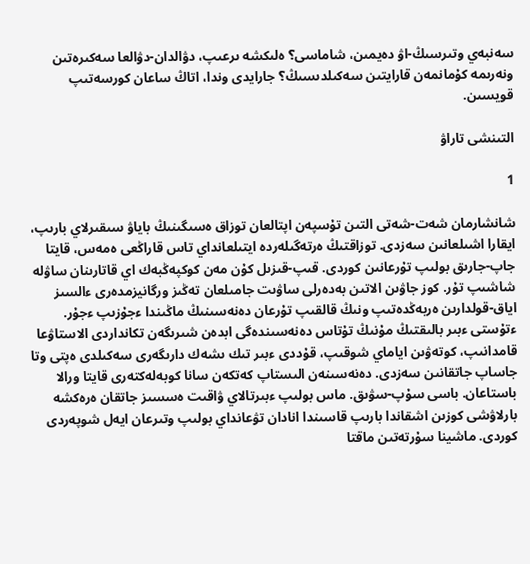سەنبەي وتىرسىڭ-اۋ دەيمىن، شاماسى؟ ەلىكشە ىرعىپ، دۋالدان-دۋالعا سەكىرەتىن ونەرىمە كۇمانمەن قارايتىن سەكىلدىسىڭ؟ جارايدى وندا، اتاڭ ساعان كورسەتىپ قويسىن.

التىنشى تاراۋ

1

شانشارمان شەت-شەتى التىن تۇسپەن اپتالعان توزاق ەسىگىنىڭ باياۋ سىقىرلاي بارىپ، ايقارا اشىلعانىن سەزدى. توزاقتىڭ ەرتەگىلەردە ايتىلعانداي تاس قاراڭعى ەمەس، قايتا جاپ-جارىق بولىپ تۇرعانىن كوردى. قىپ-قىزىل كۇن مەن كوكپەڭبەك اي قاتارىنان ساۋلە شاشىپ تۇر. كوز جاۋىن الاتىن بەدەرلى ساۋىت جامىلعان تەڭىز ورگانيزمدەرى ءالسىز اياق-قولدارىن ەربەڭدەتىپ ونىڭ قالقىپ تۇرعان دەنەسىنىڭ ماڭىندا ءجۇزىپ ءجۇر. ءتۇستى ءبىر بالىقتىڭ مۇنىڭ تۇتاس دەنەسىندەگى ابدەن شىرىگەن تكانداردى الاستاۋعا قامدانىپ، كوتەۋىن اياماي شوقىپ، قۇددى ءبىر تىك ىشەك دارىگەرى سەكىلدى ەپتى وتا جاساپ جاتقانىن سەزدى. دەنەسىنەن الىستاپ كەتكەن سانا كوبەلەكتەرى قايتا ورالا باستاعان. باسى سۇپ-سۋىق. ماس بولىپ ءبىرتالاي ۋاقىت ەسسىز جاتقان ەرەكشە بارلاۋشى كوزىن اشقاندا بارىپ قاسىندا انادان تۋعانداي بولىپ وتىرعان ايەل شوپەردى كوردى. ماشينا سۇرتەتىن ماقتا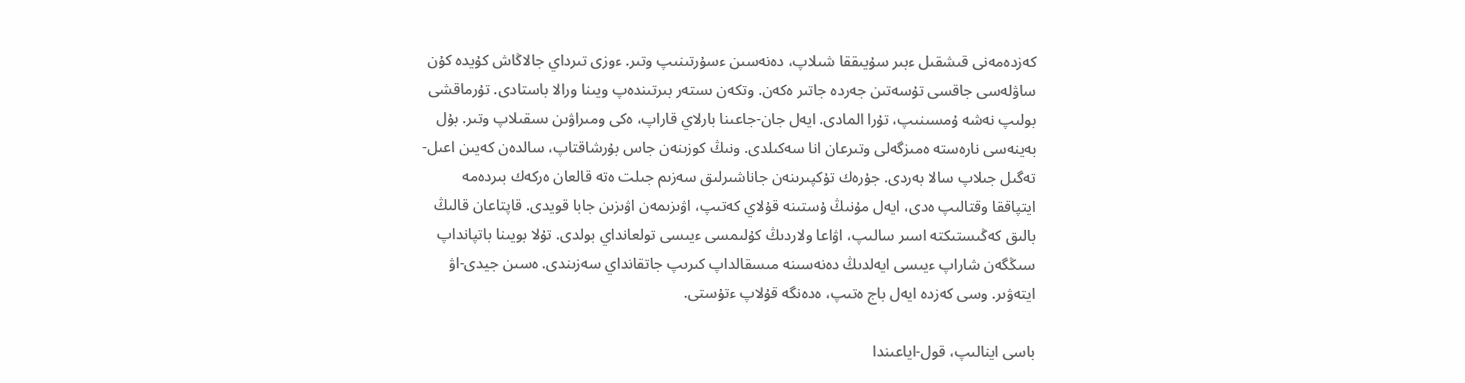كەزدەمەنى قىشقىل ءبىر سۇيىققا شىلاپ، دەنەسىن ءسۇرتىنىپ وتىر. ءوزى تىرداي جالاڭاش كۇيدە كۇن ساۋلەسى جاقسى تۇسەتىن جەردە جاتىر ەكەن. وتكەن ىستەر بىرتىندەپ ويىنا ورالا باستادى. تۇرماقشى بولىپ نەشە ۇمسىنىپ، تۇرا المادى. ايەل جان-جاعىنا بارلاي قاراپ، ەكى ومىراۋىن ىسقىلاپ وتىر. بۇل بەينەسى نارەستە ەمىزگەلى وتىرعان انا سەكىلدى. ونىڭ كوزىنەن جاس بۇرشاقتاپ، سالدەن كەيىن اعىل-تەگىل جىلاپ سالا بەردى. جۇرەك تۇكپىرىنەن جاناشىرلىق سەزىم جىلت ەتە قالعان ەركەك بىردەمە ايتپاققا وقتالىپ ەدى، ايەل مۇنىڭ ۇستىنە قۇلاي كەتىپ، اۋىزىمەن اۋىزىن جابا قويدى. قاپتاعان قالىڭ بالىق كەڭىستىكتە اسىر سالىپ، اۋاعا ولاردىڭ كۇلىمسى ءيىسى تولعانداي بولدى. تۇلا بويىنا باتپانداپ سىڭگەن شاراپ ءيىسى ايەلدىڭ دەنەسىنە مىسقالداپ كىرىپ جاتقانداي سەزىندى. ەسىن جيدى-اۋ ايتەۋىر. وسى كەزدە ايەل باج ەتىپ، ەدەنگە قۇلاپ ءتۇستى.

باسى اينالىپ، قول-اياعىندا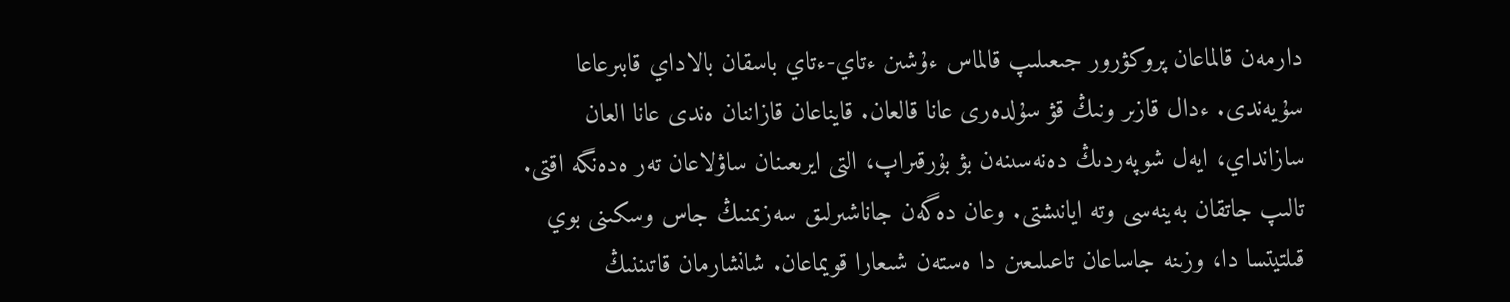دارمەن قالماعان پروكۋرور جىعىلىپ قالماس ءۇشىن ءتاي-ءتاي باسقان بالاداي قابىرعاعا سۇيەندى. ءدال قازىر ونىڭ قۋ سۇلدەرى عانا قالعان. قايناعان قازاننان ەندى عانا العان سازانداي، ايەل شوپەردىڭ دەنەسىنەن بۋ بۇرقىراپ، التى ايرىعىنان ساۋلاعان تەر ەدەنگە اقتى. تالىپ جاتقان بەينەسى وتە ايانىشتى. وعان دەگەن جاناشىرلىق سەزىمنىڭ جاس وسكىنى بوي قىلتيتسا دا، وزىنە جاساعان تاعىلىعىن دا ەستەن شىعارا قويماعان. شانشارمان قاتىننىڭ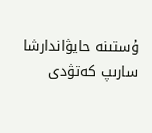ۇستىنە حايۋاندارشا سارىپ كەتۋدى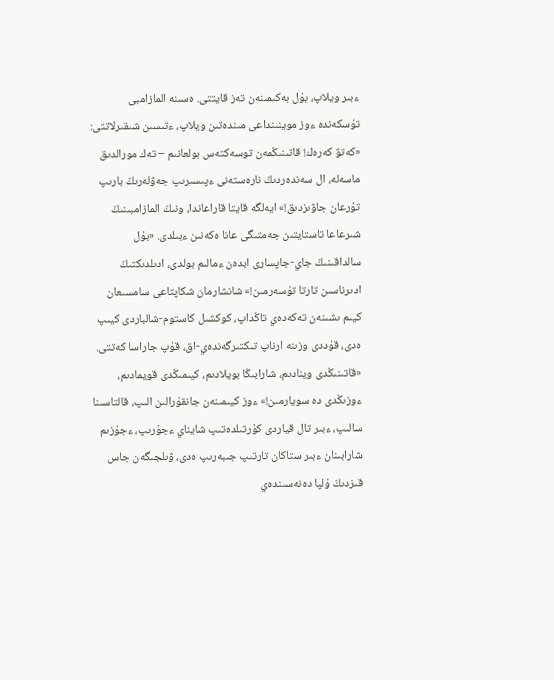ءبىر ويلاپ، بۇل بەكىمىنەن تەز قايتتى. ەسىنە المازامبى تۇسكەندە ءوز موينىنداعى مىندەتىن ويلاپ، ءتىسىن شىقىرلاتتى: «كەتۋ كەرەك! قاتىنىڭمەن توسەكتەس بولعانىم – تەك مورالدىق ماسەلە، ال سەندەردىڭ نارەستەنى ءپىسىرىپ جەۋلەرىڭ بارىپ تۇرعان جاۋىزدىق!» ايەلگە قايتا قاراعاندا، ونىڭ المازامبىنىڭ شىرعاعا تاستايتىن جەمتىگى عانا ەكەنىن ءبىلدى. «بۇل سالداقىنىڭ جاي-جاپسارى ابدەن ءمالىم بولدى، ادىلدىكتىڭ ادىرناسىن تارتا تۇسەرمىن!» شانشارمان شكاپتاعى سامسىعان كيىم ىشىنەن تەكەدەي تاڭداپ، كوكشىل كاستوم-شالباردى كيىپ ەدى، قۇددى وزىنە ارناپ تىكتىرگەندەي-اق، قۇپ جاراسا كەتتى. «قاتىنىڭدى وينادىم، شارابىڭا بويلادىم، كيىمىڭدى قويمادىم، ءوزىڭدى دە سويارمىن!» ءوز كيىمىنەن جانقۇرالىن الىپ، قالتاسىنا سالىپ، ءبىر تال قياردى كۇرتىلدەتىپ شايناي ءجۇرىپ، ءجۇزىم شارابىنان ءبىر ستاكان تارتىپ جىبەرىپ ەدى، ۋىلجىگەن جاس قىزدىڭ ۇلپا دەنەسىندەي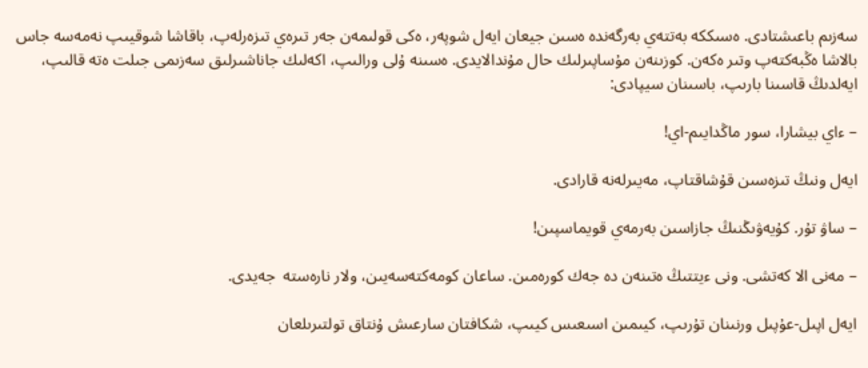سەزىم باعىشتادى. ەسىككە بەتتەي بەرگەندە ەسىن جيعان ايەل شوپەر، ەكى قولىمەن جەر تىرەي تىزەرلەپ، باقاشا شوقيىپ نەمەسە جاس بالاشا ەڭبەكتەپ وتىر ەكەن. كوزىنەن مۇساپىرلىك حال مۇندالايدى. ەسىنە ۇلى ورالىپ، اكەلىك جاناشىرلىق سەزىمى جىلت ەتە قالىپ، ايەلدىڭ قاسىنا بارىپ، باسىنان سيپادى:

– ءاي بيشارا، سور ماڭدايىم-اي!

ايەل ونىڭ تىزەسىن قۇشاقتاپ، مەيىرلەنە قارادى.

– ساۋ تۇر. كۇيەۋىڭنىڭ جازاسىن بەرمەي قويماسپىن!

– مەنى الا كەتشى. ونى ءيتتىڭ ەتىنەن دە جەك كورەمىن. ساعان كومەكتەسەيىن، ولار نارەستە  جەيدى.

ايەل اپىل-عۇپىل ورنىنان تۇرىپ، كيىمىن اسىعىس كيىپ، شكافتان سارعىش ۇنتاق تولتىرىلعان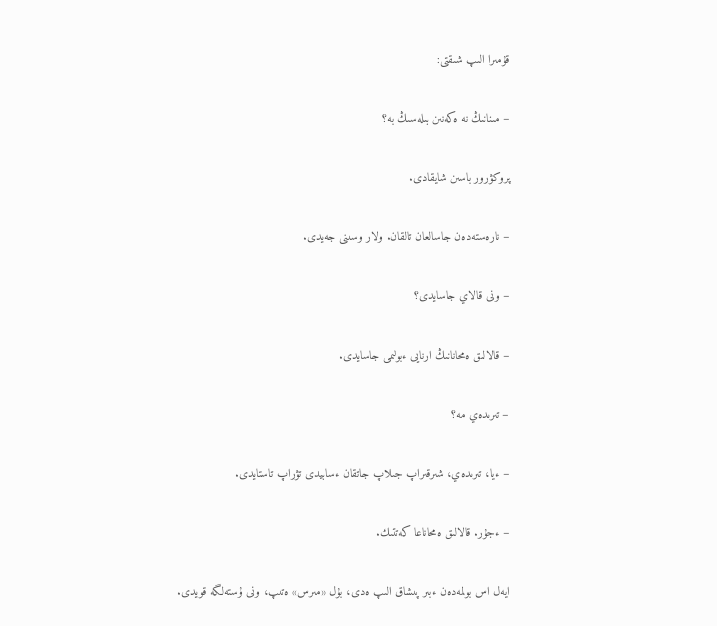قۇمىرا الىپ شىقتى:

– مىنانىڭ نە ەكەنىن بىلەسىڭ بە؟

پروكۋرور باسىن شايقادى.

– نارەستەدەن جاسالعان تالقان. ولار وسىنى جەيدى.

– ونى قالاي جاسايدى؟

– قالالىق ەمحانانىڭ ارنايى ءبولىمى جاسايدى.

– تىرىدەي مە؟

– ءيا، تىرىدەي، شىرقىراپ جىلاپ جاتقان ءسابيدى تۋراپ تاستايدى.

– ءجۇر. قالالىق ەمحاناعا كەتتىك.

ايەل اس بولمەدەن ءبىر پىشاق الىپ ەدى، بۇل «مىرس» ەتىپ، ونى ۇستەلگە قويدى.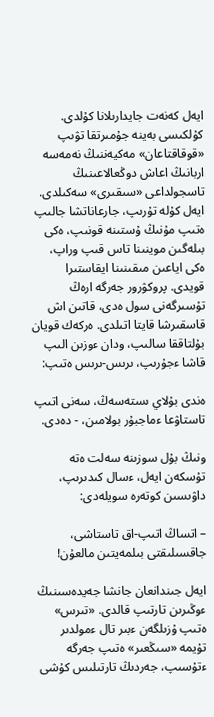ايەل كەنەت جايدارىلانا كۇلدى. كۇلكىسى بەينە جۇمىرتقا تۋىپ «قوقاقتاعان» مەكيەننىڭ نەمەسە اربانىڭ اعاش دوڭعالاعىنىڭ تاسجولداعى «سىقىرى» سەكىلدى. ايەل كۇلە تۇرىپ، جارعاناتشا جالىپ ەتىپ مۇنىڭ ۇستىنە قونىپ، ەكى بىلەگىن موينىنا تاس قىپ وراپ، ەكى اياعىن مىقىنىنا ايقاستىرا قويدى. پروكۋرور جەرگە ارەڭ تۇسىرگەنى سول ەدى، قاتىن اش قاسقىرشا قايتا اتىلدى. ەركەك قويان بۇلتاققا سالىپ، ودان ءوزىن الىپ قاشا ءجۇرىپ، ىرىس-ىرىس ەتىپ:

ەندى بۇلاي ىستەسەڭ، سەنى اتىپ تاستاۋعا ءماجبۇر بولامىن، - دەدى.

ونىڭ بۇل سوزىنە سەلت ەتە تۇسكەن ايەل، ءسال كىدىرىپ، داۋىسىن كوتەرە سويلەدى:

– اتساڭ اتىپ-اق تاستاشى، جاقسىلىقتى بىلمەيتىن مالعۇن!

ايەل جىندانعان جانشا جەيدەسىنىڭ ءوڭىرىن تارتىپ قالدى. «تىرس» ەتىپ ۇزىلگەن ءبىر تال ءمولدىر تۇيمە «سىڭعىر» ەتىپ جەرگە ءتۇسىپ، جەردىڭ تارتىلىس كۇشى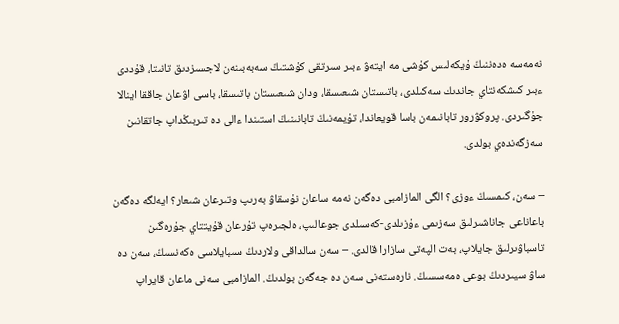نەمەسە ەدەننىڭ ۇيكەلىس كۇشى مە ايتەۋ ءبىر سىرتقى كۇشتىڭ سەبەبىنەن لاجسىزدىق تانىتا، قۇددى ءبىر كىشكەنتاي جاندىك سەكىلدى، باتىستان شىعىسقا، ودان شىعىستان باتىسقا، باسى اۋعان جاققا اينالا جۇگىردى. پروكۋرور تابانىمەن باسا قويعاندا، تۇيمەنىڭ تابانىنىڭ استىندا ءالى دە تىربىڭداپ جاتقانىن سەزگەندەي بولدى.

– سەن، كىمسىڭ ءوزى؟ الگى المازامبى دەگەن نەمە ساعان نۇسقاۋ بەرىپ وتىرعان شىعار؟ ايەلگە دەگەن باعاناعى جاناشىرلىق سەزىمى ءۇزىلدى-كەسىلدى جوعالىپ، ەلجىرەپ تۇرعان قۇيتتاي جۇرەگىن تاسباۋىرلىق جايلاپ، بەت الپەتى سازارا قالدى. – سەن سالداقى ولاردىڭ سىبايلاسى ەكەنسىڭ، سەن دە ساۋ سيىردىڭ بوعى ەمەسسىڭ. نارەستەنى سەن دە جەگەن بولدىڭ. المازامبى سەنى ماعان قايراپ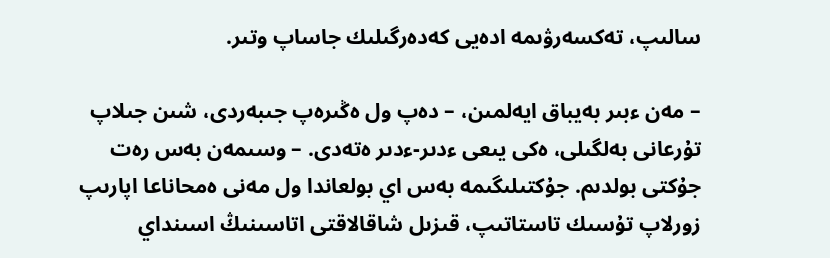سالىپ، تەكسەرۋىمە ادەيى كەدەرگىلىك جاساپ وتىر.

– مەن ءبىر بەيباق ايەلمىن، – دەپ ول ەڭىرەپ جىبەردى، شىن جىلاپ تۇرعانى بەلگىلى، ەكى يىعى ءدىر-ءدىر ەتەدى. – وسىمەن بەس رەت جۇكتى بولدىم. جۇكتىلىگىمە بەس اي بولعاندا ول مەنى ەمحاناعا اپارىپ زورلاپ تۇسىك تاستاتىپ، قىزىل شاقالاقتى اتاسىنىڭ اسىنداي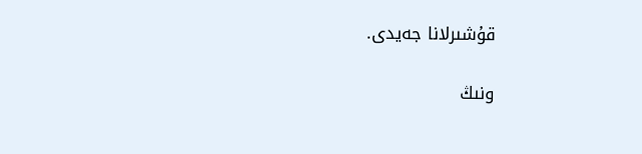قۇشىرلانا جەيدى.

ونىڭ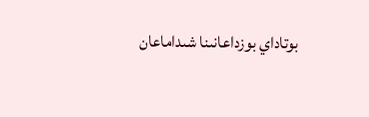بوتاداي بوزداعانىنا شىداماعان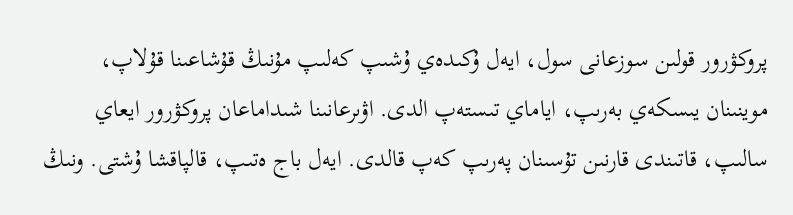پروكۋرور قولىن سوزعانى سول، ايەل ۇكىدەي ۇشىپ كەلىپ مۇنىڭ قۇشاعىنا قۇلاپ، موينىنان يىسكەي بەرىپ، اياماي تىستەپ الدى. اۋىرعانىنا شىداماعان پروكۋرور ايعاي سالىپ، قاتىندى قارنىن تۇسىنان پەرىپ كەپ قالدى. ايەل باج ەتىپ، قالپاقشا ۇشتى. ونىڭ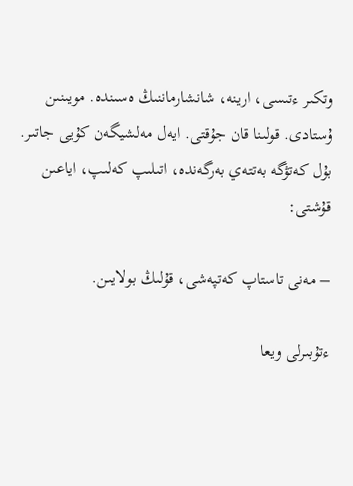وتكىر ءتىسى، ارينە، شانشارماننىڭ ەسىندە. مويىنىن ۇستادى. قولىنا قان جۇقتى. ايەل مەلشيگەن كۇيى جاتىر. بۇل كەتۋگە بەتتەي بەرگەندە، اتىلىپ كەلىپ، اياعىن قۇشتى:

– مەنى تاستاپ كەتپەشى، قۇلىڭ بولايىن.

ءتۇبىرلى ويعا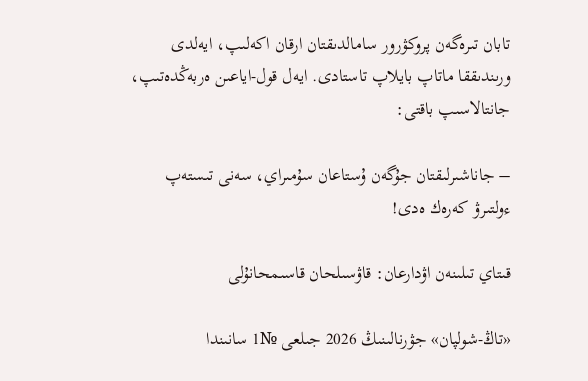تابان تىرەگەن پروكۋرور سامالدىقتان ارقان اكەلىپ، ايەلدى ورىندىققا ماتاپ بايلاپ تاستادى. ايەل قول-اياعىن ەربەڭدەتىپ، جانتالاسىپ باقتى:

– جاناشىرلىقتان جۇگەن ۇستاعان سۇمىراي، سەنى تىستەپ ءولتىرۋ كەرەك ەدى!

قىتاي تىلىنەن اۋدارعان: قاۋسىلحان قاسىمحانۇلى

«تاڭ-شولپان» جۋرنالىنىڭ 2026 جىلعى №1 سانىندا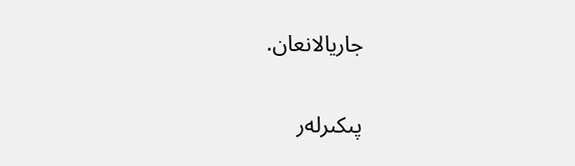جاريالانعان.

پىكىرلەر